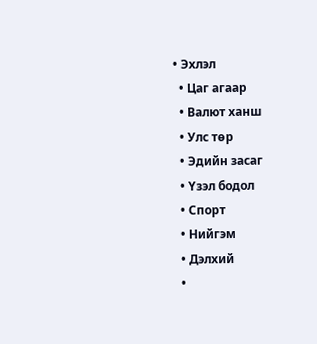• Эхлэл
  • Цаг агаар
  • Валют ханш
  • Улс төр
  • Эдийн засаг
  • Үзэл бодол
  • Спорт
  • Нийгэм
  • Дэлхий
  •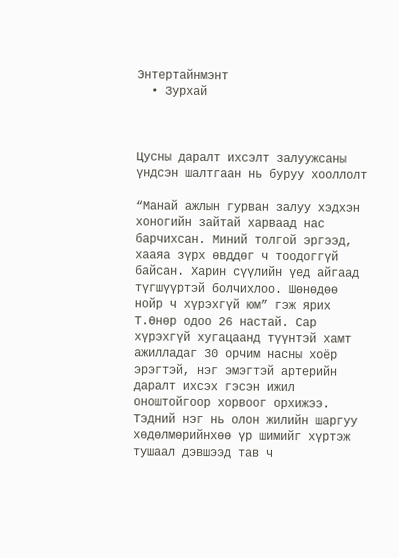Энтертайнмэнт
  • Зурхай



Цусны даралт ихсэлт залуужсаны үндсэн шалтгаан нь буруу хооллолт

“Манай ажлын гурван залуу хэдхэн хоногийн зайтай харваад нас барчихсан. Миний толгой эргээд, хааяа зүрх өвддөг ч тоодоггүй байсан. Харин сүүлийн үед айгаад түгшүүртэй болчихлоо. Шөнөдөө нойр ч хүрэхгүй юм” гэж ярих Т.Өнөр одоо 26 настай. Сар хүрэхгүй хугацаанд түүнтэй хамт ажилладаг 30 орчим насны хоёр эрэгтэй, нэг эмэгтэй артерийн даралт ихсэх гэсэн ижил оноштойгоор хорвоог орхижээ. Тэдний нэг нь олон жилийн шаргуу хөдөлмөрийнхөө үр шимийг хүртэж тушаал дэвшээд тав ч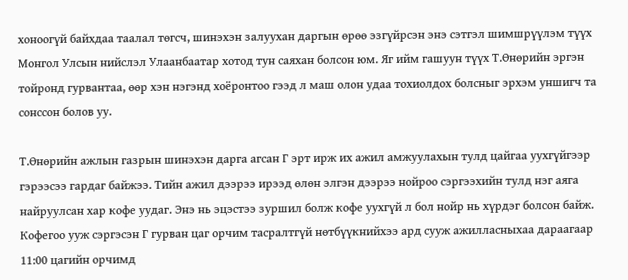хоноогүй байхдаа таалал төгсч, шинэхэн залуухан даргын өрөө эзгүйрсэн энэ сэтгэл шимшрүүлэм түүх Монгол Улсын нийслэл Улаанбаатар хотод тун саяхан болсон юм. Яг ийм гашуун түүх Т.Өнөрийн эргэн тойронд гурвантаа, өөр хэн нэгэнд хоёронтоо гээд л маш олон удаа тохиолдох болсныг эрхэм уншигч та сонссон болов уу.

Т.Өнөрийн ажлын газрын шинэхэн дарга агсан Г эрт ирж их ажил амжуулахын тулд цайгаа уухгүйгээр гэрээсээ гардаг байжээ. Тийн ажил дээрээ ирээд өлөн элгэн дээрээ нойроо сэргээхийн тулд нэг аяга найруулсан хар кофе уудаг. Энэ нь эцэстээ зуршил болж кофе уухгүй л бол нойр нь хүрдэг болсон байж. Кофегоо ууж сэргэсэн Г гурван цаг орчим тасралтгүй нөтбүүкнийхээ ард сууж ажилласныхаа дараагаар 11:00 цагийн орчимд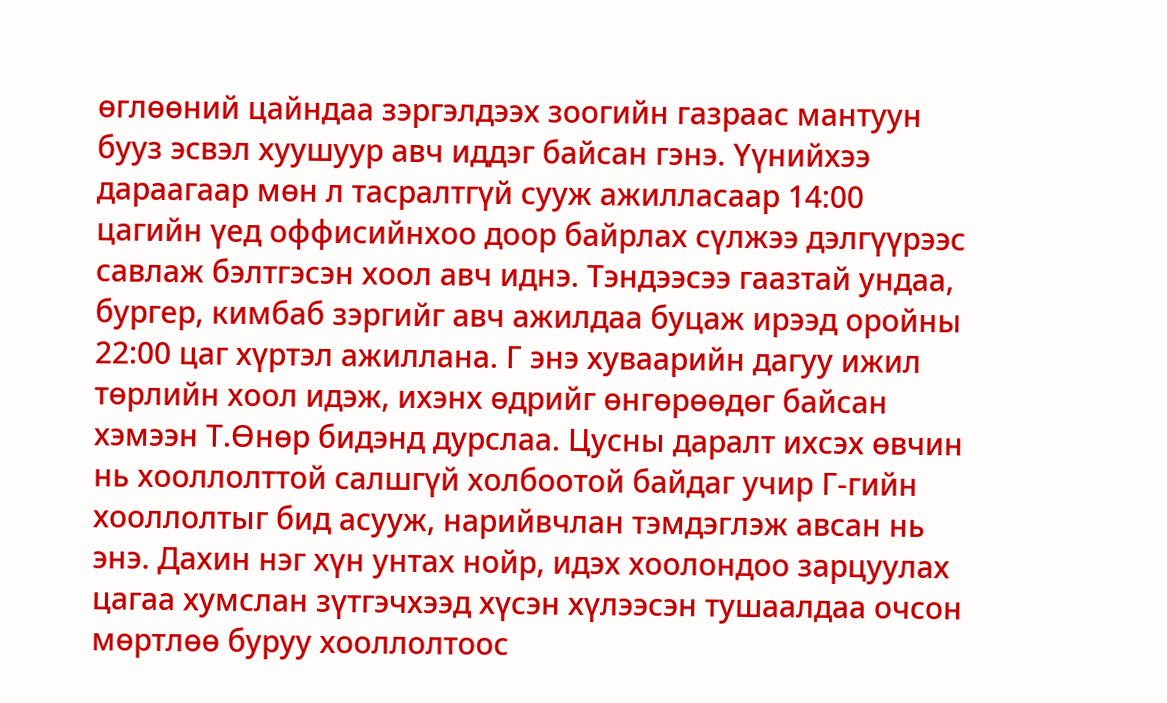өглөөний цайндаа зэргэлдээх зоогийн газраас мантуун бууз эсвэл хуушуур авч иддэг байсан гэнэ. Үүнийхээ дараагаар мөн л тасралтгүй сууж ажилласаар 14:00 цагийн үед оффисийнхоо доор байрлах сүлжээ дэлгүүрээс савлаж бэлтгэсэн хоол авч иднэ. Тэндээсээ гаазтай ундаа, бургер, кимбаб зэргийг авч ажилдаа буцаж ирээд оройны 22:00 цаг хүртэл ажиллана. Г энэ хуваарийн дагуу ижил төрлийн хоол идэж, ихэнх өдрийг өнгөрөөдөг байсан хэмээн Т.Өнөр бидэнд дурслаа. Цусны даралт ихсэх өвчин нь хооллолттой салшгүй холбоотой байдаг учир Г-гийн хооллолтыг бид асууж, нарийвчлан тэмдэглэж авсан нь энэ. Дахин нэг хүн унтах нойр, идэх хоолондоо зарцуулах цагаа хумслан зүтгэчхээд хүсэн хүлээсэн тушаалдаа очсон мөртлөө буруу хооллолтоос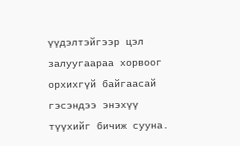үүдэлтэйгээр цэл залуугаараа хорвоог орхихгүй байгаасай гэсэндээ энэхүү түүхийг бичиж сууна.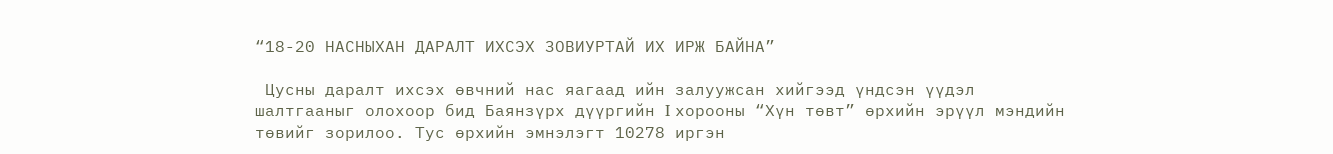“18-20 НАСНЫХАН ДАРАЛТ ИХСЭХ ЗОВИУРТАЙ ИХ ИРЖ БАЙНА”

 Цусны даралт ихсэх өвчний нас яагаад ийн залуужсан хийгээд үндсэн үүдэл шалтгааныг олохоор бид Баянзүрх дүүргийн I хорооны “Хүн төвт” өрхийн эрүүл мэндийн төвийг зорилоо. Тус өрхийн эмнэлэгт 10278 иргэн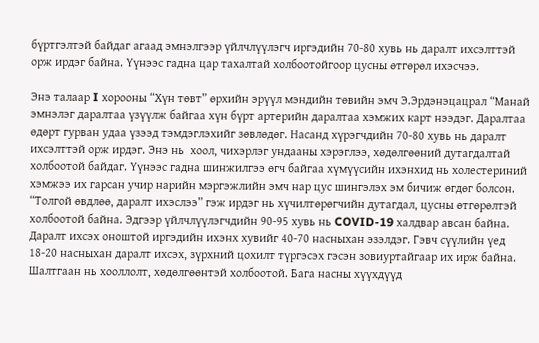бүртгэлтэй байдаг агаад эмнэлгээр үйлчлүүлэгч иргэдийн 70-80 хувь нь даралт ихсэлттэй орж ирдэг байна. Үүнээс гадна цар тахалтай холбоотойгоор цусны өтгөрөл ихэсчээ.

Энэ талаар I хорооны “Хүн төвт” өрхийн эрүүл мэндийн төвийн эмч Э.Эрдэнэцацрал “Манай эмнэлэг даралтаа үзүүлж байгаа хүн бүрт артерийн даралтаа хэмжих карт нээдэг. Даралтаа өдөрт гурван удаа үзээд тэмдэглэхийг зөвлөдөг. Насанд хүрэгчдийн 70-80 хувь нь даралт ихсэлттэй орж ирдэг. Энэ нь  хоол, чихэрлэг ундааны хэрэглээ, хөдөлгөөний дутагдалтай холбоотой байдаг. Үүнээс гадна шинжилгээ өгч байгаа хүмүүсийн ихэнхид нь холестериний хэмжээ их гарсан учир нарийн мэргэжлийн эмч нар цус шингэлэх эм бичиж өгдөг болсон. “Толгой өвдлөө, даралт ихэслээ” гэж ирдэг нь хүчилтөрөгчийн дутагдал, цусны өтгөрөлтэй холбоотой байна. Эдгээр үйлчлүүлэгчдийн 90-95 хувь нь COVID-19 халдвар авсан байна. Даралт ихсэх оноштой иргэдийн ихэнх хувийг 40-70 насныхан эзэлдэг. Гэвч сүүлийн үед 18-20 насныхан даралт ихсэх, зүрхний цохилт түргэсэх гэсэн зовиуртайгаар их ирж байна. Шалтгаан нь хооллолт, хөдөлгөөнтэй холбоотой. Бага насны хүүхдүүд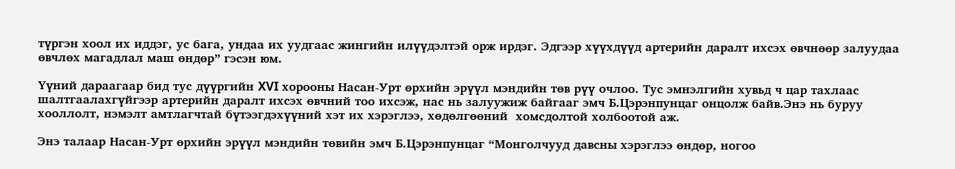түргэн хоол их иддэг, ус бага, ундаа их уудгаас жингийн илүүдэлтэй орж ирдэг. Эдгээр хүүхдүүд артерийн даралт ихсэх өвчнөөр залуудаа өвчлөх магадлал маш өндөр” гэсэн юм.

Үүний дараагаар бид тус дүүргийн XVI хорооны Насан-Урт өрхийн эрүүл мэндийн төв рүү очлоо. Тус эмнэлгийн хувьд ч цар тахлаас шалтгаалахгүйгээр артерийн даралт ихсэх өвчний тоо ихсэж, нас нь залуужиж байгааг эмч Б.Цэрэнпунцаг онцолж байв.Энэ нь буруу хооллолт, нэмэлт амтлагчтай бүтээгдэхүүний хэт их хэрэглээ, хөдөлгөөний  хомсдолтой холбоотой аж.

Энэ талаар Насан-Урт өрхийн эрүүл мэндийн төвийн эмч Б.Цэрэнпунцаг “Монголчууд давсны хэрэглээ өндөр, ногоо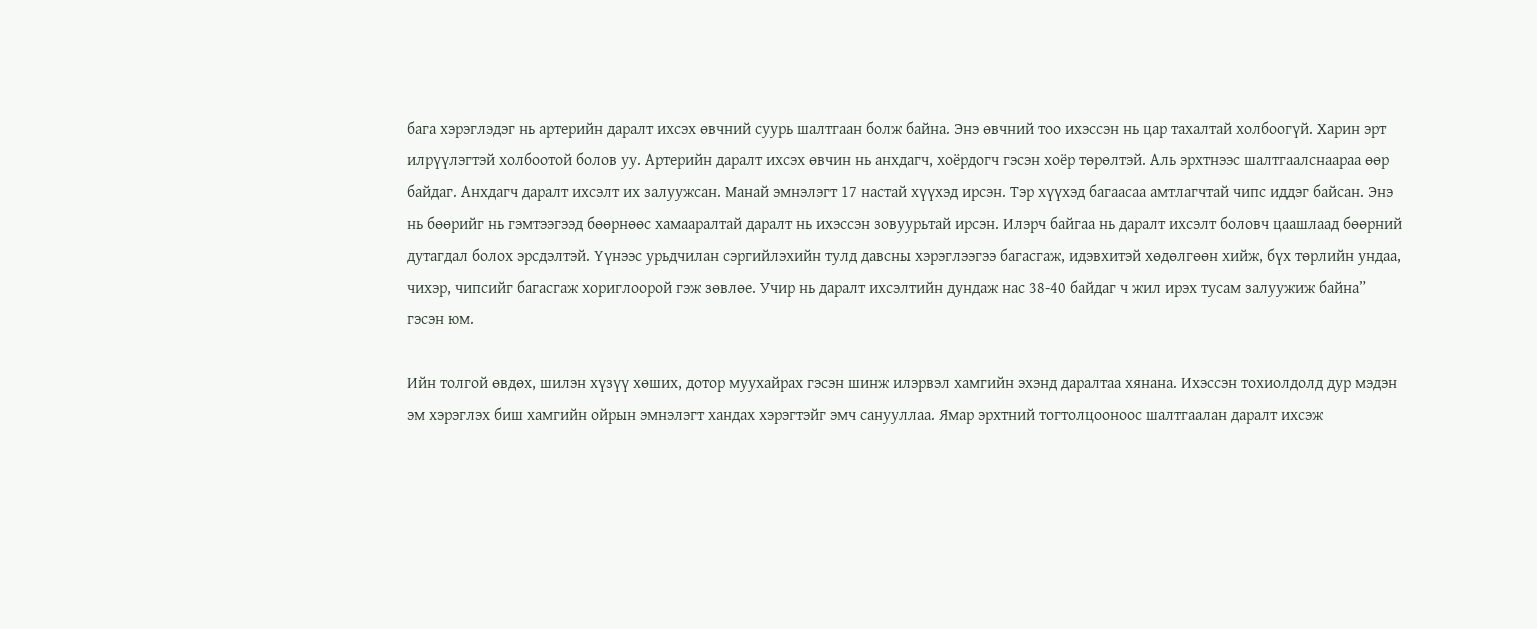бага хэрэглэдэг нь артерийн даралт ихсэх өвчний суурь шалтгаан болж байна. Энэ өвчний тоо ихэссэн нь цар тахалтай холбоогүй. Харин эрт илрүүлэгтэй холбоотой болов уу. Артерийн даралт ихсэх өвчин нь анхдагч, хоёрдогч гэсэн хоёр төрөлтэй. Аль эрхтнээс шалтгаалснаараа өөр байдаг. Анхдагч даралт ихсэлт их залуужсан. Манай эмнэлэгт 17 настай хүүхэд ирсэн. Тэр хүүхэд багаасаа амтлагчтай чипс иддэг байсан. Энэ нь бөөрийг нь гэмтээгээд бөөрнөөс хамааралтай даралт нь ихэссэн зовуурьтай ирсэн. Илэрч байгаа нь даралт ихсэлт боловч цаашлаад бөөрний дутагдал болох эрсдэлтэй. Үүнээс урьдчилан сэргийлэхийн тулд давсны хэрэглээгээ багасгаж, идэвхитэй хөдөлгөөн хийж, бүх төрлийн ундаа, чихэр, чипсийг багасгаж хориглоорой гэж зөвлөе. Учир нь даралт ихсэлтийн дундаж нас 38-40 байдаг ч жил ирэх тусам залуужиж байна” гэсэн юм.

Ийн толгой өвдөх, шилэн хүзүү хөших, дотор муухайрах гэсэн шинж илэрвэл хамгийн эхэнд даралтаа хянана. Ихэссэн тохиолдолд дур мэдэн эм хэрэглэх биш хамгийн ойрын эмнэлэгт хандах хэрэгтэйг эмч санууллаа. Ямар эрхтний тогтолцооноос шалтгаалан даралт ихсэж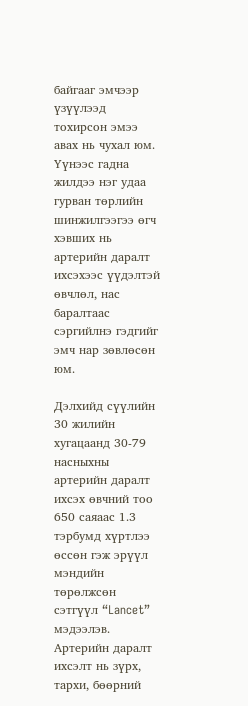байгааг эмчээр үзүүлээд тохирсон эмээ авах нь чухал юм. Үүнээс гадна жилдээ нэг удаа гурван төрлийн шинжилгээгээ өгч хэвших нь артерийн даралт ихсэхээс үүдэлтэй өвчлөл, нас баралтаас сэргийлнэ гэдгийг эмч нар зөвлөсөн юм.

Дэлхийд сүүлийн 30 жилийн хугацаанд 30-79 насныхны артерийн даралт ихсэх өвчний тоо 650 саяаас 1.3 тэрбумд хүртлээ өссөн гэж эрүүл мэндийн төрөлжсөн сэтгүүл “Lancet” мэдээлэв. Артерийн даралт ихсэлт нь зүрх, тархи, бөөрний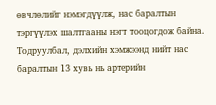өвчлөлийг нэмэгдүүлж, нас баралтын тэргүүлэх шалтгааны нэгт тооцогдож байна. Тодруулбал, дэлхийн хэмжээнд нийт нас баралтын 13 хувь нь артерийн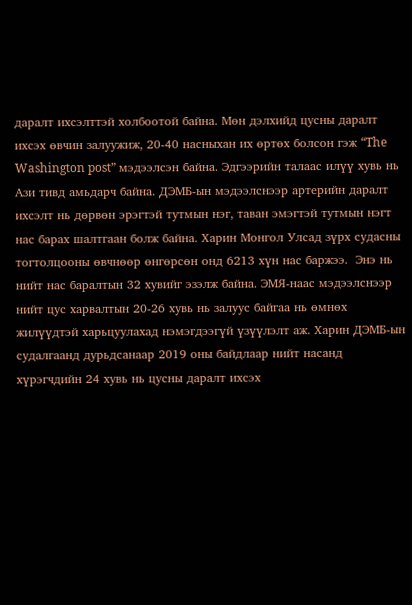даралт ихсэлттэй холбоотой байна. Мөн дэлхийд цусны даралт ихсэх өвчин залуужиж, 20-40 насныхан их өртөх болсон гэж “The Washington post” мэдээлсэн байна. Эдгээрийн талаас илүү хувь нь Ази тивд амьдарч байна. ДЭМБ-ын мэдээлснээр артерийн даралт ихсэлт нь дөрвөн эрэгтэй тутмын нэг, таван эмэгтэй тутмын нэгт нас барах шалтгаан болж байна. Харин Монгол Улсад зүрх судасны тогтолцооны өвчнөөр өнгөрсөн онд 6213 хүн нас баржээ.  Энэ нь нийт нас баралтын 32 хувийг эзэлж байна. ЭМЯ-наас мэдээлснээр нийт цус харвалтын 20-26 хувь нь залуус байгаа нь өмнөх жилүүдтэй харьцуулахад нэмэгдээгүй үзүүлэлт аж. Харин ДЭМБ-ын судалгаанд дурьдсанаар 2019 оны байдлаар нийт насанд хүрэгчдийн 24 хувь нь цусны даралт ихсэх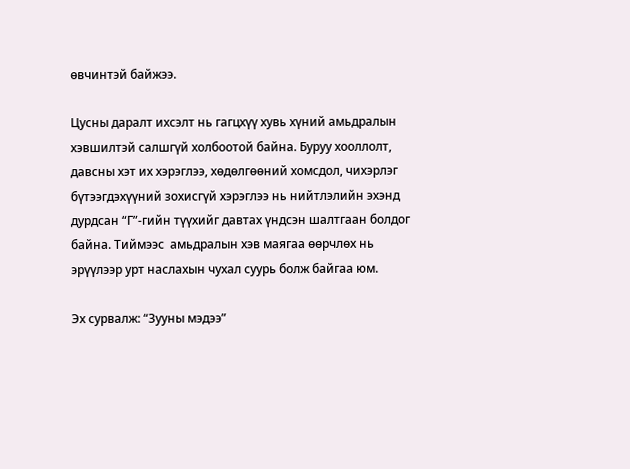өвчинтэй байжээ.

Цусны даралт ихсэлт нь гагцхүү хувь хүний амьдралын хэвшилтэй салшгүй холбоотой байна. Буруу хооллолт, давсны хэт их хэрэглээ, хөдөлгөөний хомсдол, чихэрлэг бүтээгдэхүүний зохисгүй хэрэглээ нь нийтлэлийн эхэнд дурдсан “Г”-гийн түүхийг давтах үндсэн шалтгаан болдог байна. Тиймээс  амьдралын хэв маягаа өөрчлөх нь эрүүлээр урт наслахын чухал суурь болж байгаа юм.

Эх сурвалж: “Зууны мэдээ”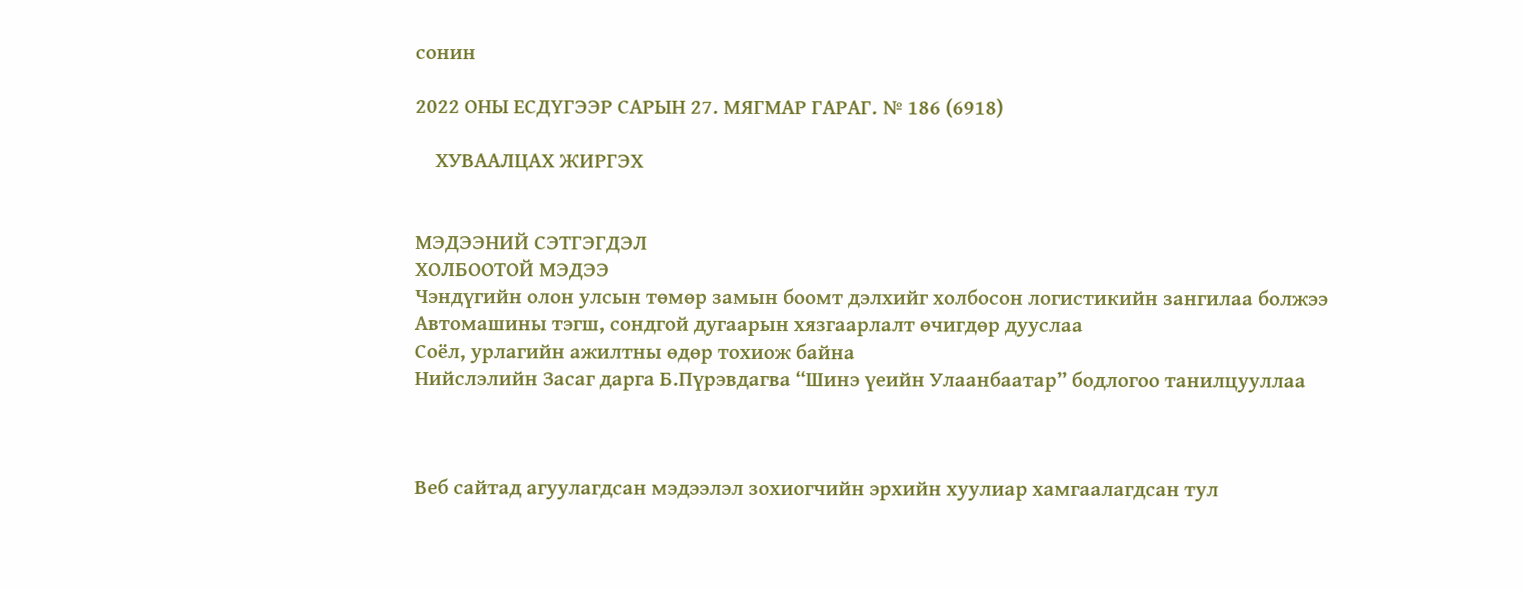сонин

2022 ОНЫ ЕСДҮГЭЭР САРЫН 27. МЯГМАР ГАРАГ. № 186 (6918)

    ХУВААЛЦАХ ЖИРГЭХ


МЭДЭЭНИЙ СЭТГЭГДЭЛ
ХОЛБООТОЙ МЭДЭЭ
Чэндүгийн олон улсын төмөр замын боомт дэлхийг холбосон логистикийн зангилаа болжээ
Автомашины тэгш, сондгой дугаарын хязгаарлалт өчигдөр дууслаа
Соёл, урлагийн ажилтны өдөр тохиож байна
Нийслэлийн Засаг дарга Б.Пүрэвдагва “Шинэ үеийн Улаанбаатар” бодлогоо танилцууллаа



Веб сайтад агуулагдсан мэдээлэл зохиогчийн эрхийн хуулиар хамгаалагдсан тул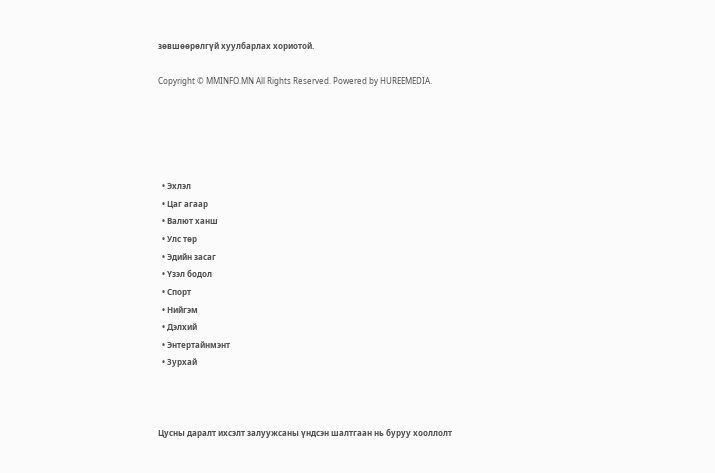зөвшөөрөлгүй хуулбарлах хориотой.

Copyright © MMINFO.MN All Rights Reserved. Powered by HUREEMEDIA.





  • Эхлэл
  • Цаг агаар
  • Валют ханш
  • Улс төр
  • Эдийн засаг
  • Үзэл бодол
  • Спорт
  • Нийгэм
  • Дэлхий
  • Энтертайнмэнт
  • Зурхай



Цусны даралт ихсэлт залуужсаны үндсэн шалтгаан нь буруу хооллолт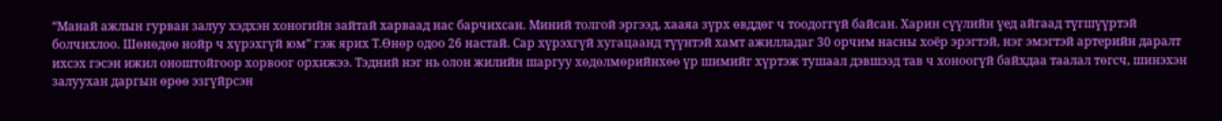“Манай ажлын гурван залуу хэдхэн хоногийн зайтай харваад нас барчихсан. Миний толгой эргээд, хааяа зүрх өвддөг ч тоодоггүй байсан. Харин сүүлийн үед айгаад түгшүүртэй болчихлоо. Шөнөдөө нойр ч хүрэхгүй юм” гэж ярих Т.Өнөр одоо 26 настай. Сар хүрэхгүй хугацаанд түүнтэй хамт ажилладаг 30 орчим насны хоёр эрэгтэй, нэг эмэгтэй артерийн даралт ихсэх гэсэн ижил оноштойгоор хорвоог орхижээ. Тэдний нэг нь олон жилийн шаргуу хөдөлмөрийнхөө үр шимийг хүртэж тушаал дэвшээд тав ч хоноогүй байхдаа таалал төгсч, шинэхэн залуухан даргын өрөө эзгүйрсэн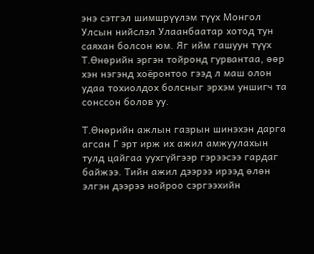энэ сэтгэл шимшрүүлэм түүх Монгол Улсын нийслэл Улаанбаатар хотод тун саяхан болсон юм. Яг ийм гашуун түүх Т.Өнөрийн эргэн тойронд гурвантаа, өөр хэн нэгэнд хоёронтоо гээд л маш олон удаа тохиолдох болсныг эрхэм уншигч та сонссон болов уу.

Т.Өнөрийн ажлын газрын шинэхэн дарга агсан Г эрт ирж их ажил амжуулахын тулд цайгаа уухгүйгээр гэрээсээ гардаг байжээ. Тийн ажил дээрээ ирээд өлөн элгэн дээрээ нойроо сэргээхийн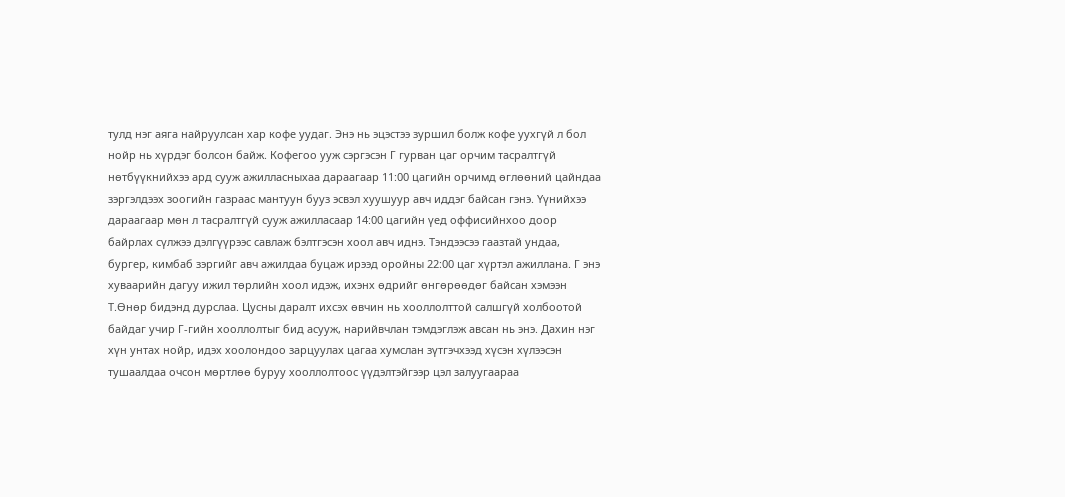тулд нэг аяга найруулсан хар кофе уудаг. Энэ нь эцэстээ зуршил болж кофе уухгүй л бол нойр нь хүрдэг болсон байж. Кофегоо ууж сэргэсэн Г гурван цаг орчим тасралтгүй нөтбүүкнийхээ ард сууж ажилласныхаа дараагаар 11:00 цагийн орчимд өглөөний цайндаа зэргэлдээх зоогийн газраас мантуун бууз эсвэл хуушуур авч иддэг байсан гэнэ. Үүнийхээ дараагаар мөн л тасралтгүй сууж ажилласаар 14:00 цагийн үед оффисийнхоо доор байрлах сүлжээ дэлгүүрээс савлаж бэлтгэсэн хоол авч иднэ. Тэндээсээ гаазтай ундаа, бургер, кимбаб зэргийг авч ажилдаа буцаж ирээд оройны 22:00 цаг хүртэл ажиллана. Г энэ хуваарийн дагуу ижил төрлийн хоол идэж, ихэнх өдрийг өнгөрөөдөг байсан хэмээн Т.Өнөр бидэнд дурслаа. Цусны даралт ихсэх өвчин нь хооллолттой салшгүй холбоотой байдаг учир Г-гийн хооллолтыг бид асууж, нарийвчлан тэмдэглэж авсан нь энэ. Дахин нэг хүн унтах нойр, идэх хоолондоо зарцуулах цагаа хумслан зүтгэчхээд хүсэн хүлээсэн тушаалдаа очсон мөртлөө буруу хооллолтоос үүдэлтэйгээр цэл залуугаараа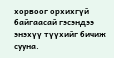хорвоог орхихгүй байгаасай гэсэндээ энэхүү түүхийг бичиж сууна.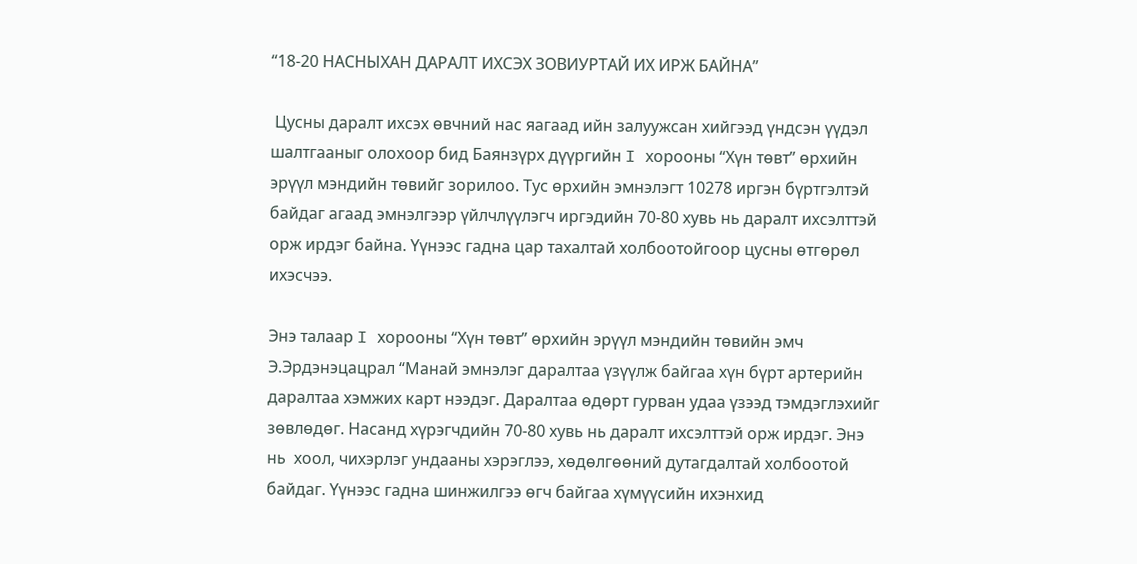“18-20 НАСНЫХАН ДАРАЛТ ИХСЭХ ЗОВИУРТАЙ ИХ ИРЖ БАЙНА”

 Цусны даралт ихсэх өвчний нас яагаад ийн залуужсан хийгээд үндсэн үүдэл шалтгааныг олохоор бид Баянзүрх дүүргийн I хорооны “Хүн төвт” өрхийн эрүүл мэндийн төвийг зорилоо. Тус өрхийн эмнэлэгт 10278 иргэн бүртгэлтэй байдаг агаад эмнэлгээр үйлчлүүлэгч иргэдийн 70-80 хувь нь даралт ихсэлттэй орж ирдэг байна. Үүнээс гадна цар тахалтай холбоотойгоор цусны өтгөрөл ихэсчээ.

Энэ талаар I хорооны “Хүн төвт” өрхийн эрүүл мэндийн төвийн эмч Э.Эрдэнэцацрал “Манай эмнэлэг даралтаа үзүүлж байгаа хүн бүрт артерийн даралтаа хэмжих карт нээдэг. Даралтаа өдөрт гурван удаа үзээд тэмдэглэхийг зөвлөдөг. Насанд хүрэгчдийн 70-80 хувь нь даралт ихсэлттэй орж ирдэг. Энэ нь  хоол, чихэрлэг ундааны хэрэглээ, хөдөлгөөний дутагдалтай холбоотой байдаг. Үүнээс гадна шинжилгээ өгч байгаа хүмүүсийн ихэнхид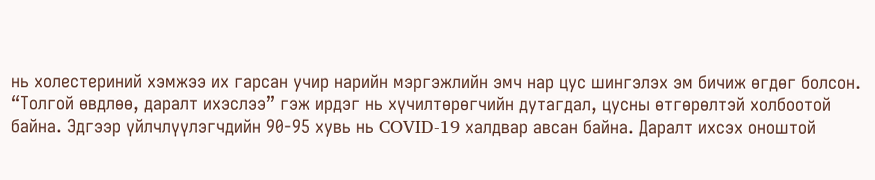нь холестериний хэмжээ их гарсан учир нарийн мэргэжлийн эмч нар цус шингэлэх эм бичиж өгдөг болсон. “Толгой өвдлөө, даралт ихэслээ” гэж ирдэг нь хүчилтөрөгчийн дутагдал, цусны өтгөрөлтэй холбоотой байна. Эдгээр үйлчлүүлэгчдийн 90-95 хувь нь COVID-19 халдвар авсан байна. Даралт ихсэх оноштой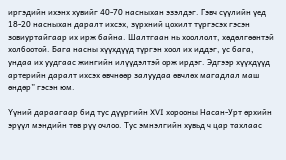иргэдийн ихэнх хувийг 40-70 насныхан эзэлдэг. Гэвч сүүлийн үед 18-20 насныхан даралт ихсэх, зүрхний цохилт түргэсэх гэсэн зовиуртайгаар их ирж байна. Шалтгаан нь хооллолт, хөдөлгөөнтэй холбоотой. Бага насны хүүхдүүд түргэн хоол их иддэг, ус бага, ундаа их уудгаас жингийн илүүдэлтэй орж ирдэг. Эдгээр хүүхдүүд артерийн даралт ихсэх өвчнөөр залуудаа өвчлөх магадлал маш өндөр” гэсэн юм.

Үүний дараагаар бид тус дүүргийн XVI хорооны Насан-Урт өрхийн эрүүл мэндийн төв рүү очлоо. Тус эмнэлгийн хувьд ч цар тахлаас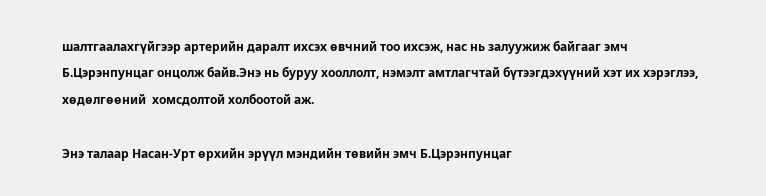шалтгаалахгүйгээр артерийн даралт ихсэх өвчний тоо ихсэж, нас нь залуужиж байгааг эмч Б.Цэрэнпунцаг онцолж байв.Энэ нь буруу хооллолт, нэмэлт амтлагчтай бүтээгдэхүүний хэт их хэрэглээ, хөдөлгөөний  хомсдолтой холбоотой аж.

Энэ талаар Насан-Урт өрхийн эрүүл мэндийн төвийн эмч Б.Цэрэнпунцаг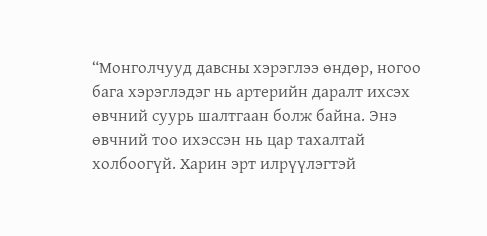“Монголчууд давсны хэрэглээ өндөр, ногоо бага хэрэглэдэг нь артерийн даралт ихсэх өвчний суурь шалтгаан болж байна. Энэ өвчний тоо ихэссэн нь цар тахалтай холбоогүй. Харин эрт илрүүлэгтэй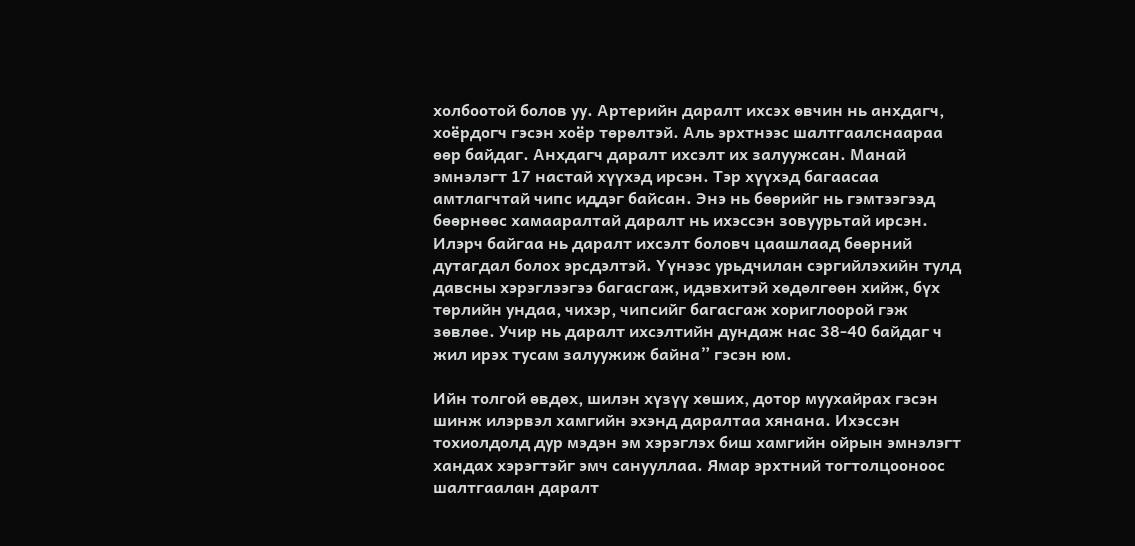холбоотой болов уу. Артерийн даралт ихсэх өвчин нь анхдагч, хоёрдогч гэсэн хоёр төрөлтэй. Аль эрхтнээс шалтгаалснаараа өөр байдаг. Анхдагч даралт ихсэлт их залуужсан. Манай эмнэлэгт 17 настай хүүхэд ирсэн. Тэр хүүхэд багаасаа амтлагчтай чипс иддэг байсан. Энэ нь бөөрийг нь гэмтээгээд бөөрнөөс хамааралтай даралт нь ихэссэн зовуурьтай ирсэн. Илэрч байгаа нь даралт ихсэлт боловч цаашлаад бөөрний дутагдал болох эрсдэлтэй. Үүнээс урьдчилан сэргийлэхийн тулд давсны хэрэглээгээ багасгаж, идэвхитэй хөдөлгөөн хийж, бүх төрлийн ундаа, чихэр, чипсийг багасгаж хориглоорой гэж зөвлөе. Учир нь даралт ихсэлтийн дундаж нас 38-40 байдаг ч жил ирэх тусам залуужиж байна” гэсэн юм.

Ийн толгой өвдөх, шилэн хүзүү хөших, дотор муухайрах гэсэн шинж илэрвэл хамгийн эхэнд даралтаа хянана. Ихэссэн тохиолдолд дур мэдэн эм хэрэглэх биш хамгийн ойрын эмнэлэгт хандах хэрэгтэйг эмч санууллаа. Ямар эрхтний тогтолцооноос шалтгаалан даралт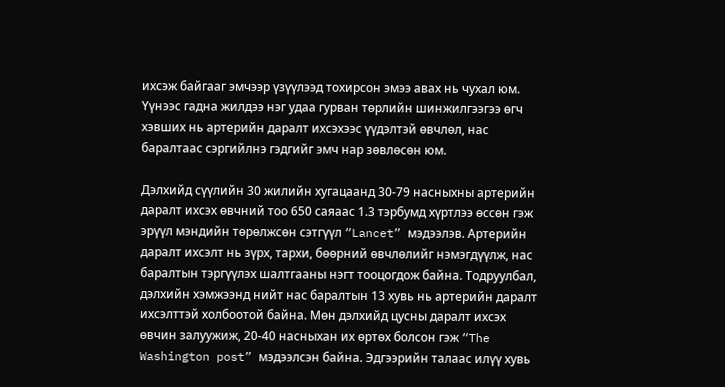ихсэж байгааг эмчээр үзүүлээд тохирсон эмээ авах нь чухал юм. Үүнээс гадна жилдээ нэг удаа гурван төрлийн шинжилгээгээ өгч хэвших нь артерийн даралт ихсэхээс үүдэлтэй өвчлөл, нас баралтаас сэргийлнэ гэдгийг эмч нар зөвлөсөн юм.

Дэлхийд сүүлийн 30 жилийн хугацаанд 30-79 насныхны артерийн даралт ихсэх өвчний тоо 650 саяаас 1.3 тэрбумд хүртлээ өссөн гэж эрүүл мэндийн төрөлжсөн сэтгүүл “Lancet” мэдээлэв. Артерийн даралт ихсэлт нь зүрх, тархи, бөөрний өвчлөлийг нэмэгдүүлж, нас баралтын тэргүүлэх шалтгааны нэгт тооцогдож байна. Тодруулбал, дэлхийн хэмжээнд нийт нас баралтын 13 хувь нь артерийн даралт ихсэлттэй холбоотой байна. Мөн дэлхийд цусны даралт ихсэх өвчин залуужиж, 20-40 насныхан их өртөх болсон гэж “The Washington post” мэдээлсэн байна. Эдгээрийн талаас илүү хувь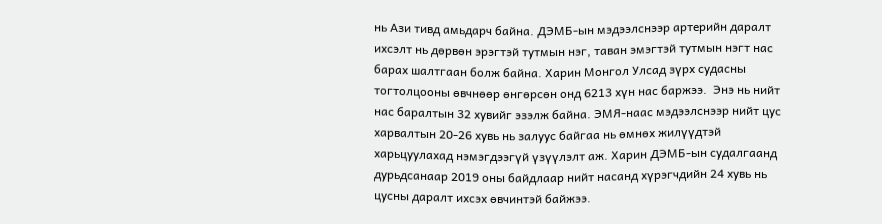нь Ази тивд амьдарч байна. ДЭМБ-ын мэдээлснээр артерийн даралт ихсэлт нь дөрвөн эрэгтэй тутмын нэг, таван эмэгтэй тутмын нэгт нас барах шалтгаан болж байна. Харин Монгол Улсад зүрх судасны тогтолцооны өвчнөөр өнгөрсөн онд 6213 хүн нас баржээ.  Энэ нь нийт нас баралтын 32 хувийг эзэлж байна. ЭМЯ-наас мэдээлснээр нийт цус харвалтын 20-26 хувь нь залуус байгаа нь өмнөх жилүүдтэй харьцуулахад нэмэгдээгүй үзүүлэлт аж. Харин ДЭМБ-ын судалгаанд дурьдсанаар 2019 оны байдлаар нийт насанд хүрэгчдийн 24 хувь нь цусны даралт ихсэх өвчинтэй байжээ.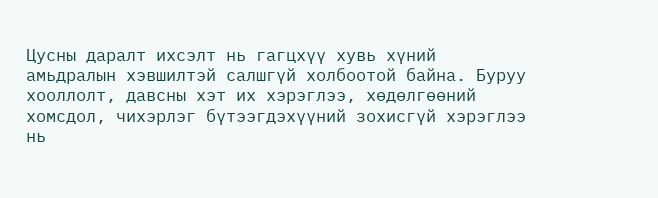Цусны даралт ихсэлт нь гагцхүү хувь хүний амьдралын хэвшилтэй салшгүй холбоотой байна. Буруу хооллолт, давсны хэт их хэрэглээ, хөдөлгөөний хомсдол, чихэрлэг бүтээгдэхүүний зохисгүй хэрэглээ нь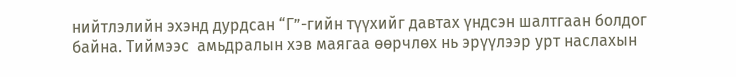нийтлэлийн эхэнд дурдсан “Г”-гийн түүхийг давтах үндсэн шалтгаан болдог байна. Тиймээс  амьдралын хэв маягаа өөрчлөх нь эрүүлээр урт наслахын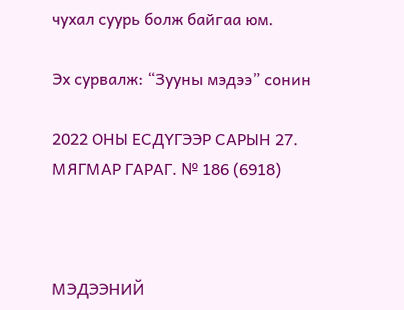чухал суурь болж байгаа юм.

Эх сурвалж: “Зууны мэдээ” сонин

2022 ОНЫ ЕСДҮГЭЭР САРЫН 27. МЯГМАР ГАРАГ. № 186 (6918)



МЭДЭЭНИЙ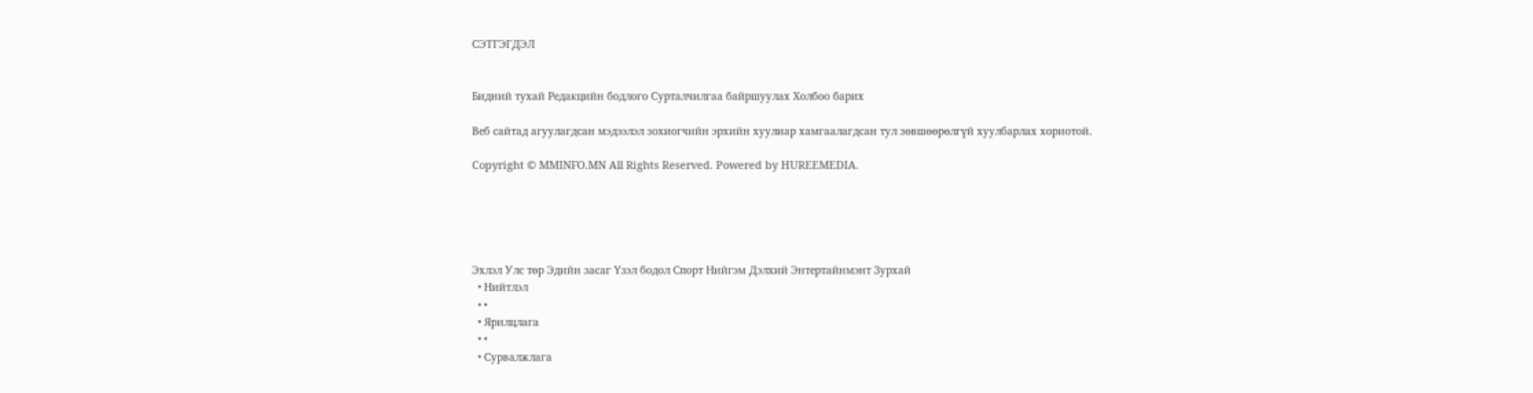СЭТГЭГДЭЛ


Бидний тухай Редакцийн бодлого Сурталчилгаа байршуулах Холбоо барих

Веб сайтад агуулагдсан мэдээлэл зохиогчийн эрхийн хуулиар хамгаалагдсан тул зөвшөөрөлгүй хуулбарлах хориотой.

Copyright © MMINFO.MN All Rights Reserved. Powered by HUREEMEDIA.





Эхлэл Улс төр Эдийн засаг Үзэл бодол Спорт Нийгэм Дэлхий Энтертайнмэнт Зурхай
  • Нийтлэл
  • •
  • Ярилцлага
  • •
  • Сурвалжлага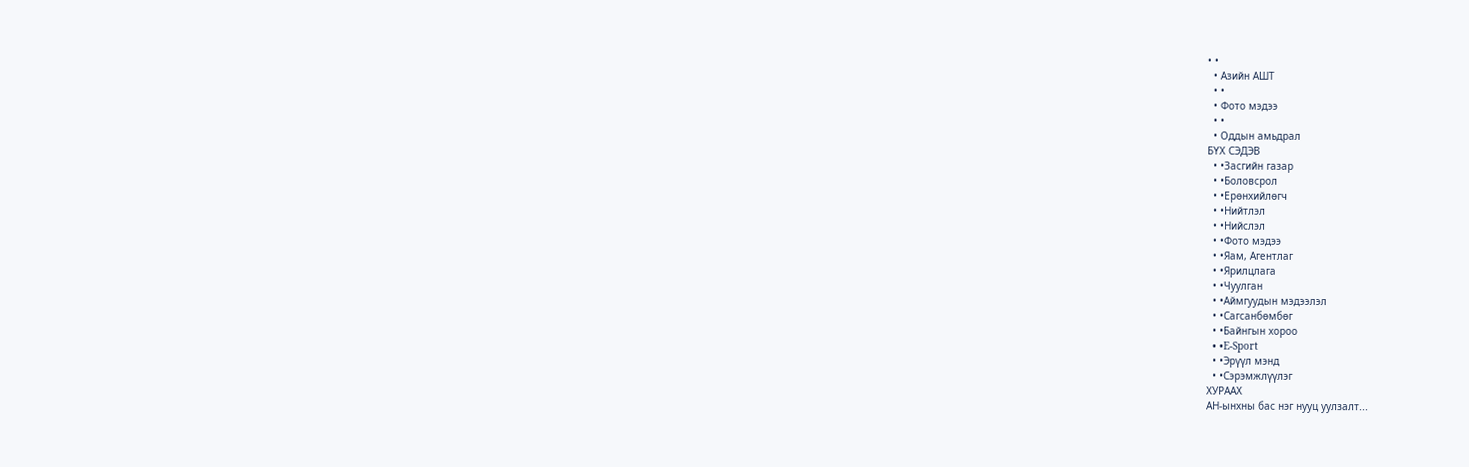• •
  • Азийн АШТ
  • •
  • Фото мэдээ
  • •
  • Оддын амьдрал
БҮХ СЭДЭВ
  • •Засгийн газар
  • •Боловсрол
  • •Ерөнхийлөгч
  • •Нийтлэл
  • •Нийслэл
  • •Фото мэдээ
  • •Яам, Агентлаг
  • •Ярилцлага
  • •Чуулган
  • •Аймгуудын мэдээлэл
  • •Сагсанбөмбөг
  • •Байнгын хороо
  • •E-Sport
  • •Эрүүл мэнд
  • •Сэрэмжлүүлэг
ХУРААХ
АН-ынхны бас нэг нууц уулзалт...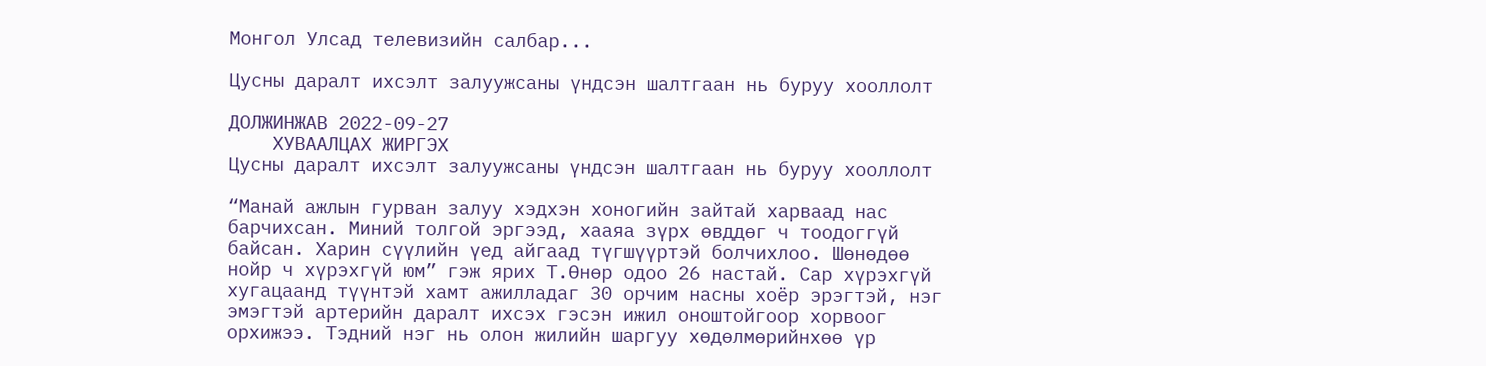Монгол Улсад телевизийн салбар...

Цусны даралт ихсэлт залуужсаны үндсэн шалтгаан нь буруу хооллолт

ДОЛЖИНЖАВ 2022-09-27
    ХУВААЛЦАХ ЖИРГЭХ
Цусны даралт ихсэлт залуужсаны үндсэн шалтгаан нь буруу хооллолт

“Манай ажлын гурван залуу хэдхэн хоногийн зайтай харваад нас барчихсан. Миний толгой эргээд, хааяа зүрх өвддөг ч тоодоггүй байсан. Харин сүүлийн үед айгаад түгшүүртэй болчихлоо. Шөнөдөө нойр ч хүрэхгүй юм” гэж ярих Т.Өнөр одоо 26 настай. Сар хүрэхгүй хугацаанд түүнтэй хамт ажилладаг 30 орчим насны хоёр эрэгтэй, нэг эмэгтэй артерийн даралт ихсэх гэсэн ижил оноштойгоор хорвоог орхижээ. Тэдний нэг нь олон жилийн шаргуу хөдөлмөрийнхөө үр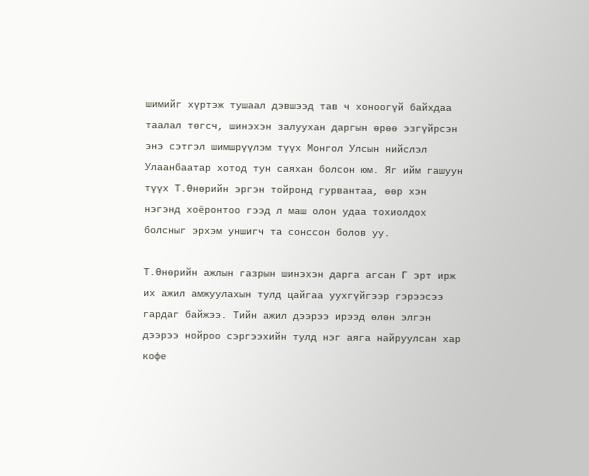шимийг хүртэж тушаал дэвшээд тав ч хоноогүй байхдаа таалал төгсч, шинэхэн залуухан даргын өрөө эзгүйрсэн энэ сэтгэл шимшрүүлэм түүх Монгол Улсын нийслэл Улаанбаатар хотод тун саяхан болсон юм. Яг ийм гашуун түүх Т.Өнөрийн эргэн тойронд гурвантаа, өөр хэн нэгэнд хоёронтоо гээд л маш олон удаа тохиолдох болсныг эрхэм уншигч та сонссон болов уу.

Т.Өнөрийн ажлын газрын шинэхэн дарга агсан Г эрт ирж их ажил амжуулахын тулд цайгаа уухгүйгээр гэрээсээ гардаг байжээ. Тийн ажил дээрээ ирээд өлөн элгэн дээрээ нойроо сэргээхийн тулд нэг аяга найруулсан хар кофе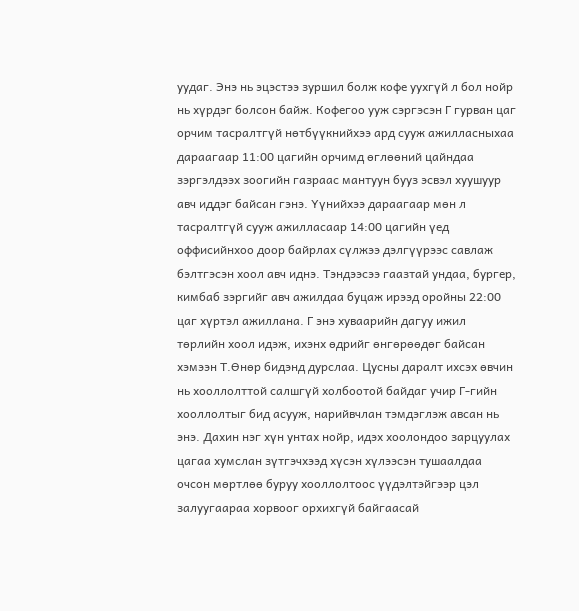уудаг. Энэ нь эцэстээ зуршил болж кофе уухгүй л бол нойр нь хүрдэг болсон байж. Кофегоо ууж сэргэсэн Г гурван цаг орчим тасралтгүй нөтбүүкнийхээ ард сууж ажилласныхаа дараагаар 11:00 цагийн орчимд өглөөний цайндаа зэргэлдээх зоогийн газраас мантуун бууз эсвэл хуушуур авч иддэг байсан гэнэ. Үүнийхээ дараагаар мөн л тасралтгүй сууж ажилласаар 14:00 цагийн үед оффисийнхоо доор байрлах сүлжээ дэлгүүрээс савлаж бэлтгэсэн хоол авч иднэ. Тэндээсээ гаазтай ундаа, бургер, кимбаб зэргийг авч ажилдаа буцаж ирээд оройны 22:00 цаг хүртэл ажиллана. Г энэ хуваарийн дагуу ижил төрлийн хоол идэж, ихэнх өдрийг өнгөрөөдөг байсан хэмээн Т.Өнөр бидэнд дурслаа. Цусны даралт ихсэх өвчин нь хооллолттой салшгүй холбоотой байдаг учир Г-гийн хооллолтыг бид асууж, нарийвчлан тэмдэглэж авсан нь энэ. Дахин нэг хүн унтах нойр, идэх хоолондоо зарцуулах цагаа хумслан зүтгэчхээд хүсэн хүлээсэн тушаалдаа очсон мөртлөө буруу хооллолтоос үүдэлтэйгээр цэл залуугаараа хорвоог орхихгүй байгаасай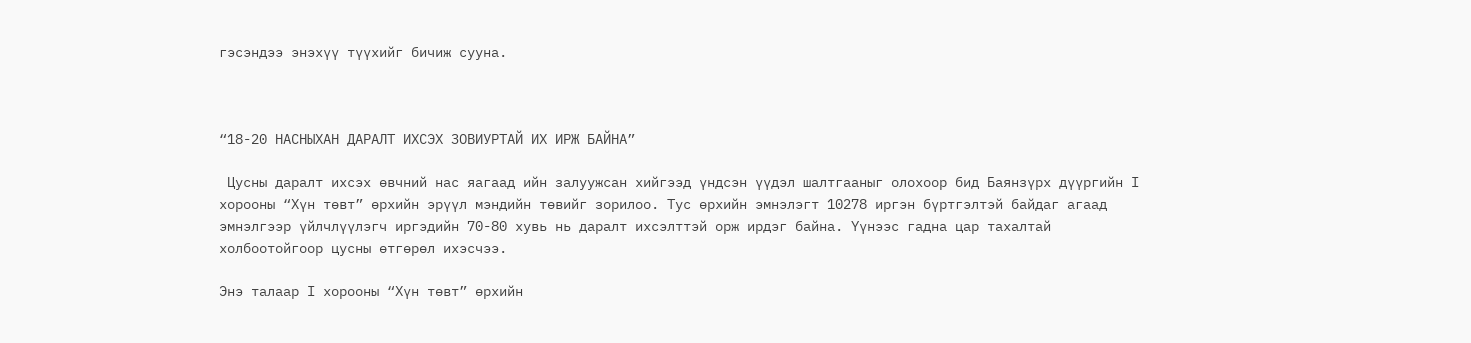гэсэндээ энэхүү түүхийг бичиж сууна.



“18-20 НАСНЫХАН ДАРАЛТ ИХСЭХ ЗОВИУРТАЙ ИХ ИРЖ БАЙНА”

 Цусны даралт ихсэх өвчний нас яагаад ийн залуужсан хийгээд үндсэн үүдэл шалтгааныг олохоор бид Баянзүрх дүүргийн I хорооны “Хүн төвт” өрхийн эрүүл мэндийн төвийг зорилоо. Тус өрхийн эмнэлэгт 10278 иргэн бүртгэлтэй байдаг агаад эмнэлгээр үйлчлүүлэгч иргэдийн 70-80 хувь нь даралт ихсэлттэй орж ирдэг байна. Үүнээс гадна цар тахалтай холбоотойгоор цусны өтгөрөл ихэсчээ.

Энэ талаар I хорооны “Хүн төвт” өрхийн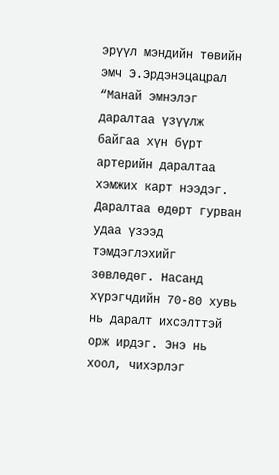эрүүл мэндийн төвийн эмч Э.Эрдэнэцацрал “Манай эмнэлэг даралтаа үзүүлж байгаа хүн бүрт артерийн даралтаа хэмжих карт нээдэг. Даралтаа өдөрт гурван удаа үзээд тэмдэглэхийг зөвлөдөг. Насанд хүрэгчдийн 70-80 хувь нь даралт ихсэлттэй орж ирдэг. Энэ нь  хоол, чихэрлэг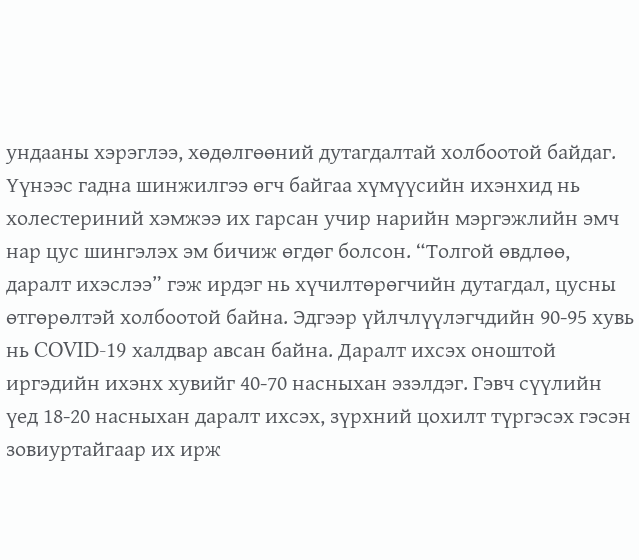ундааны хэрэглээ, хөдөлгөөний дутагдалтай холбоотой байдаг. Үүнээс гадна шинжилгээ өгч байгаа хүмүүсийн ихэнхид нь холестериний хэмжээ их гарсан учир нарийн мэргэжлийн эмч нар цус шингэлэх эм бичиж өгдөг болсон. “Толгой өвдлөө, даралт ихэслээ” гэж ирдэг нь хүчилтөрөгчийн дутагдал, цусны өтгөрөлтэй холбоотой байна. Эдгээр үйлчлүүлэгчдийн 90-95 хувь нь COVID-19 халдвар авсан байна. Даралт ихсэх оноштой иргэдийн ихэнх хувийг 40-70 насныхан эзэлдэг. Гэвч сүүлийн үед 18-20 насныхан даралт ихсэх, зүрхний цохилт түргэсэх гэсэн зовиуртайгаар их ирж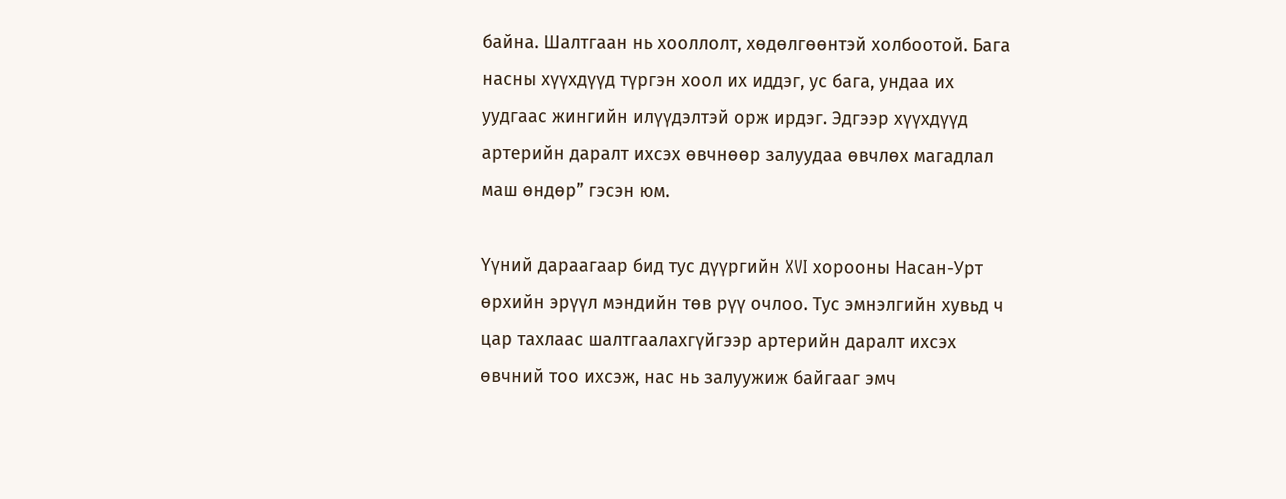байна. Шалтгаан нь хооллолт, хөдөлгөөнтэй холбоотой. Бага насны хүүхдүүд түргэн хоол их иддэг, ус бага, ундаа их уудгаас жингийн илүүдэлтэй орж ирдэг. Эдгээр хүүхдүүд артерийн даралт ихсэх өвчнөөр залуудаа өвчлөх магадлал маш өндөр” гэсэн юм.

Үүний дараагаар бид тус дүүргийн XVI хорооны Насан-Урт өрхийн эрүүл мэндийн төв рүү очлоо. Тус эмнэлгийн хувьд ч цар тахлаас шалтгаалахгүйгээр артерийн даралт ихсэх өвчний тоо ихсэж, нас нь залуужиж байгааг эмч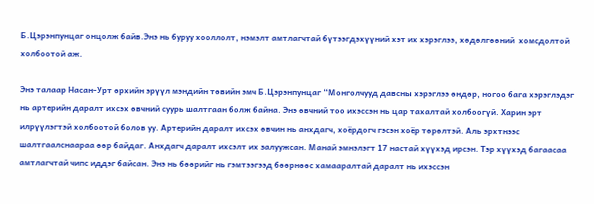Б.Цэрэнпунцаг онцолж байв.Энэ нь буруу хооллолт, нэмэлт амтлагчтай бүтээгдэхүүний хэт их хэрэглээ, хөдөлгөөний  хомсдолтой холбоотой аж.

Энэ талаар Насан-Урт өрхийн эрүүл мэндийн төвийн эмч Б.Цэрэнпунцаг “Монголчууд давсны хэрэглээ өндөр, ногоо бага хэрэглэдэг нь артерийн даралт ихсэх өвчний суурь шалтгаан болж байна. Энэ өвчний тоо ихэссэн нь цар тахалтай холбоогүй. Харин эрт илрүүлэгтэй холбоотой болов уу. Артерийн даралт ихсэх өвчин нь анхдагч, хоёрдогч гэсэн хоёр төрөлтэй. Аль эрхтнээс шалтгаалснаараа өөр байдаг. Анхдагч даралт ихсэлт их залуужсан. Манай эмнэлэгт 17 настай хүүхэд ирсэн. Тэр хүүхэд багаасаа амтлагчтай чипс иддэг байсан. Энэ нь бөөрийг нь гэмтээгээд бөөрнөөс хамааралтай даралт нь ихэссэн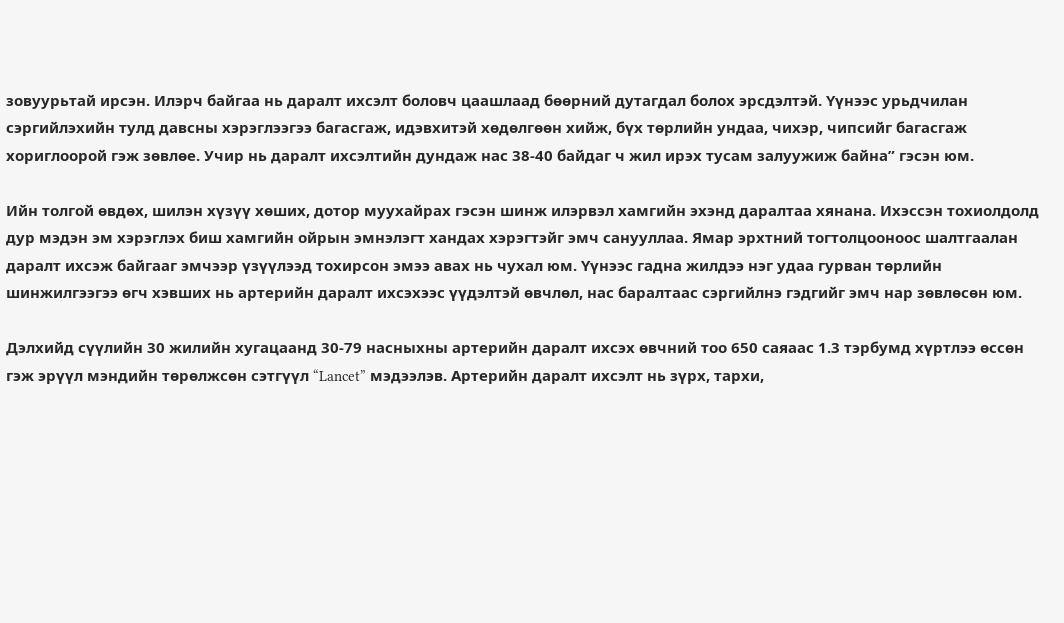зовуурьтай ирсэн. Илэрч байгаа нь даралт ихсэлт боловч цаашлаад бөөрний дутагдал болох эрсдэлтэй. Үүнээс урьдчилан сэргийлэхийн тулд давсны хэрэглээгээ багасгаж, идэвхитэй хөдөлгөөн хийж, бүх төрлийн ундаа, чихэр, чипсийг багасгаж хориглоорой гэж зөвлөе. Учир нь даралт ихсэлтийн дундаж нас 38-40 байдаг ч жил ирэх тусам залуужиж байна” гэсэн юм.

Ийн толгой өвдөх, шилэн хүзүү хөших, дотор муухайрах гэсэн шинж илэрвэл хамгийн эхэнд даралтаа хянана. Ихэссэн тохиолдолд дур мэдэн эм хэрэглэх биш хамгийн ойрын эмнэлэгт хандах хэрэгтэйг эмч санууллаа. Ямар эрхтний тогтолцооноос шалтгаалан даралт ихсэж байгааг эмчээр үзүүлээд тохирсон эмээ авах нь чухал юм. Үүнээс гадна жилдээ нэг удаа гурван төрлийн шинжилгээгээ өгч хэвших нь артерийн даралт ихсэхээс үүдэлтэй өвчлөл, нас баралтаас сэргийлнэ гэдгийг эмч нар зөвлөсөн юм.

Дэлхийд сүүлийн 30 жилийн хугацаанд 30-79 насныхны артерийн даралт ихсэх өвчний тоо 650 саяаас 1.3 тэрбумд хүртлээ өссөн гэж эрүүл мэндийн төрөлжсөн сэтгүүл “Lancet” мэдээлэв. Артерийн даралт ихсэлт нь зүрх, тархи,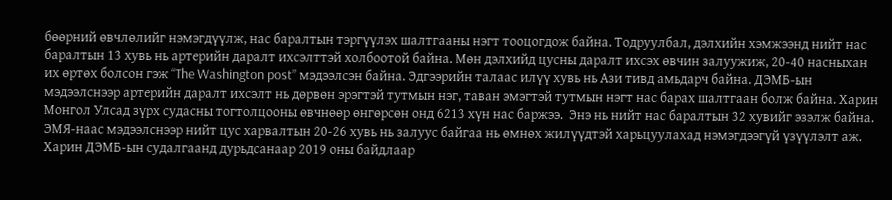бөөрний өвчлөлийг нэмэгдүүлж, нас баралтын тэргүүлэх шалтгааны нэгт тооцогдож байна. Тодруулбал, дэлхийн хэмжээнд нийт нас баралтын 13 хувь нь артерийн даралт ихсэлттэй холбоотой байна. Мөн дэлхийд цусны даралт ихсэх өвчин залуужиж, 20-40 насныхан их өртөх болсон гэж “The Washington post” мэдээлсэн байна. Эдгээрийн талаас илүү хувь нь Ази тивд амьдарч байна. ДЭМБ-ын мэдээлснээр артерийн даралт ихсэлт нь дөрвөн эрэгтэй тутмын нэг, таван эмэгтэй тутмын нэгт нас барах шалтгаан болж байна. Харин Монгол Улсад зүрх судасны тогтолцооны өвчнөөр өнгөрсөн онд 6213 хүн нас баржээ.  Энэ нь нийт нас баралтын 32 хувийг эзэлж байна. ЭМЯ-наас мэдээлснээр нийт цус харвалтын 20-26 хувь нь залуус байгаа нь өмнөх жилүүдтэй харьцуулахад нэмэгдээгүй үзүүлэлт аж. Харин ДЭМБ-ын судалгаанд дурьдсанаар 2019 оны байдлаар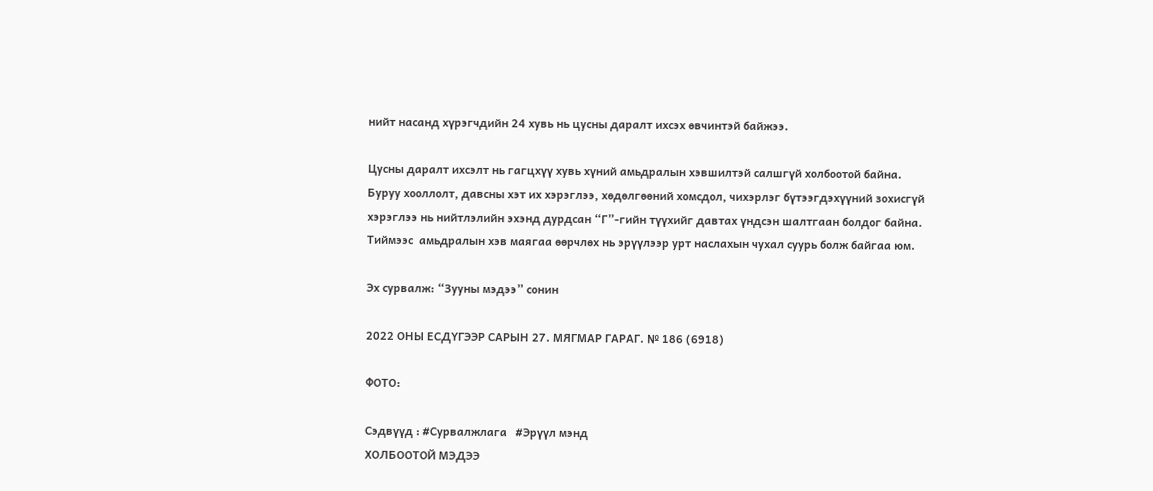нийт насанд хүрэгчдийн 24 хувь нь цусны даралт ихсэх өвчинтэй байжээ.

Цусны даралт ихсэлт нь гагцхүү хувь хүний амьдралын хэвшилтэй салшгүй холбоотой байна. Буруу хооллолт, давсны хэт их хэрэглээ, хөдөлгөөний хомсдол, чихэрлэг бүтээгдэхүүний зохисгүй хэрэглээ нь нийтлэлийн эхэнд дурдсан “Г”-гийн түүхийг давтах үндсэн шалтгаан болдог байна. Тиймээс  амьдралын хэв маягаа өөрчлөх нь эрүүлээр урт наслахын чухал суурь болж байгаа юм.

Эх сурвалж: “Зууны мэдээ” сонин

2022 ОНЫ ЕСДҮГЭЭР САРЫН 27. МЯГМАР ГАРАГ. № 186 (6918)

ФОТО:

Сэдвүүд : #Сурвалжлага   #Эрүүл мэнд
ХОЛБООТОЙ МЭДЭЭ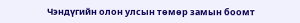Чэндүгийн олон улсын төмөр замын боомт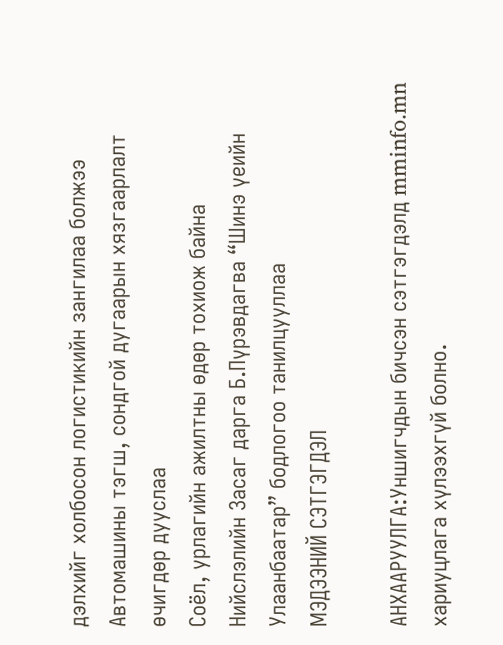дэлхийг холбосон логистикийн зангилаа болжээ
Автомашины тэгш, сондгой дугаарын хязгаарлалт өчигдөр дууслаа
Соёл, урлагийн ажилтны өдөр тохиож байна
Нийслэлийн Засаг дарга Б.Пүрэвдагва “Шинэ үеийн Улаанбаатар” бодлогоо танилцууллаа
МЭДЭЭНИЙ СЭТГЭГДЭЛ

АНХААРУУЛГА:Уншигчдын бичсэн сэтгэгдэлд mminfo.mn хариуцлага хүлээхгүй болно.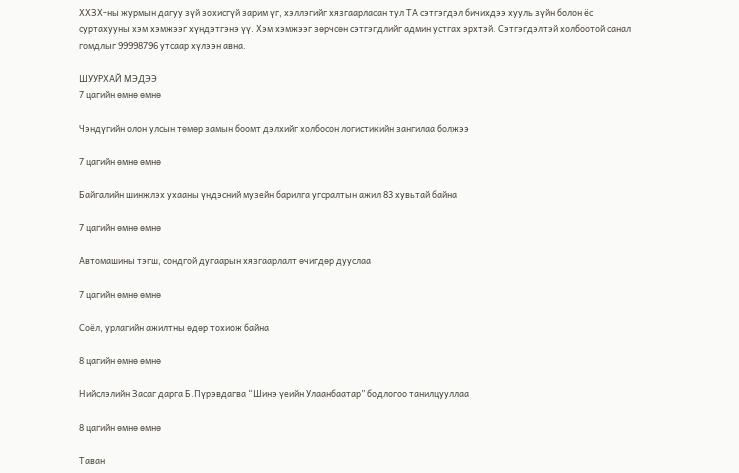ХХЗХ-ны журмын дагуу зүй зохисгүй зарим үг, хэллэгийг хязгаарласан тул ТА сэтгэгдэл бичихдээ хууль зүйн болон ёс суртахууны хэм хэмжээг хүндэтгэнэ үү. Хэм хэмжээг зөрчсөн сэтгэгдлийг админ устгах эрхтэй. Сэтгэгдэлтэй холбоотой санал гомдлыг 99998796 утсаар хүлээн авна.

ШУУРХАЙ МЭДЭЭ
7 цагийн өмнө өмнө

Чэндүгийн олон улсын төмөр замын боомт дэлхийг холбосон логистикийн зангилаа болжээ

7 цагийн өмнө өмнө

Байгалийн шинжлэх ухааны үндэсний музейн барилга угсралтын ажил 83 хувьтай байна

7 цагийн өмнө өмнө

Автомашины тэгш, сондгой дугаарын хязгаарлалт өчигдөр дууслаа

7 цагийн өмнө өмнө

Соёл, урлагийн ажилтны өдөр тохиож байна

8 цагийн өмнө өмнө

Нийслэлийн Засаг дарга Б.Пүрэвдагва “Шинэ үеийн Улаанбаатар” бодлогоо танилцууллаа

8 цагийн өмнө өмнө

Таван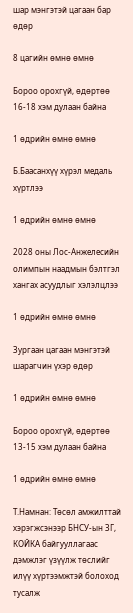шар мэнгэтэй цагаан бар өдөр

8 цагийн өмнө өмнө

Бороо орохгүй, өдөртөө 16-18 хэм дулаан байна

1 өдрийн өмнө өмнө

Б.Баасанхүү хүрэл медаль хүртлээ

1 өдрийн өмнө өмнө

2028 оны Лос-Анжелесийн олимпын наадмын бэлтгэл хангах асуудлыг хэлэлцлээ

1 өдрийн өмнө өмнө

Зургаан цагаан мэнгэтэй шарагчин үхэр өдөр

1 өдрийн өмнө өмнө

Бороо орохгүй, өдөртөө 13-15 хэм дулаан байна

1 өдрийн өмнө өмнө

Т.Намнан: Төсөл амжилттай хэрэгжсэнээр БНСУ-ын ЗГ, КОЙКА байгууллагаас дэмжлэг үзүүлж төслийг илүү хүртээмжтэй болоход тусалж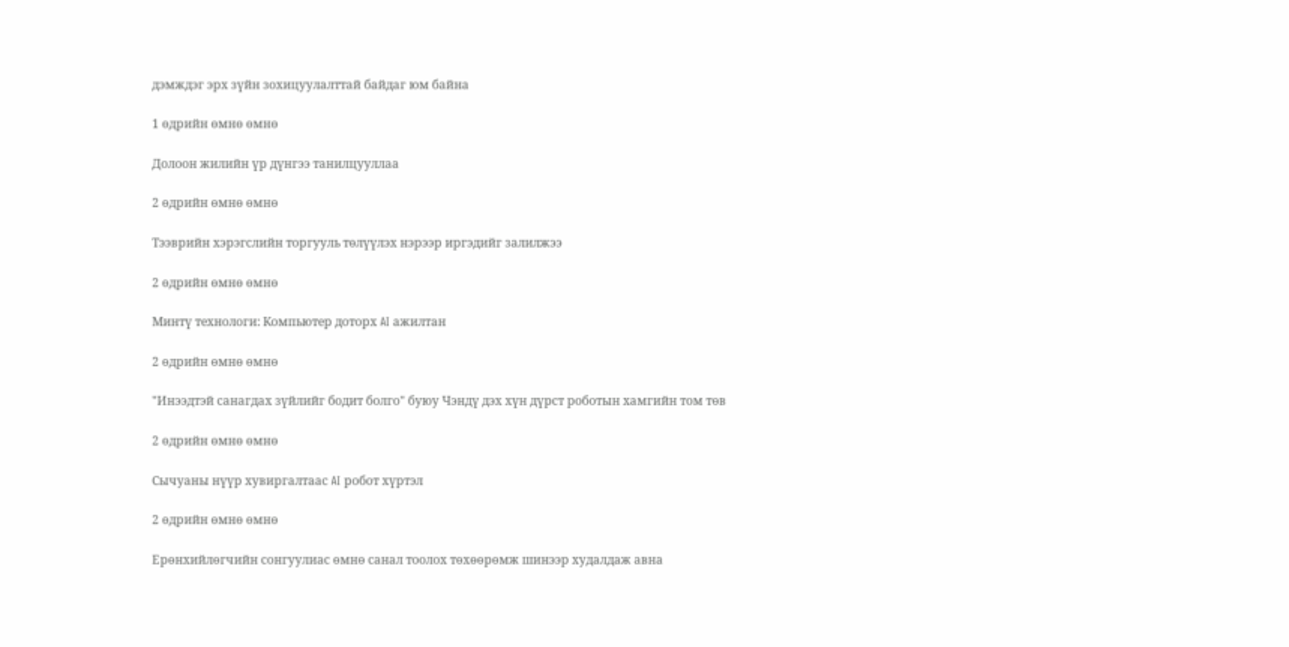дэмждэг эрх зүйн зохицуулалттай байдаг юм байна

1 өдрийн өмнө өмнө

Долоон жилийн үр дүнгээ танилцууллаа

2 өдрийн өмнө өмнө

Тээврийн хэрэгслийн торгууль төлүүлэх нэрээр иргэдийг залилжээ

2 өдрийн өмнө өмнө

Минтү технологи: Компьютер доторх AI ажилтан

2 өдрийн өмнө өмнө

"Инээдтэй санагдах зүйлийг бодит болго" буюу Чэндү дэх хүн дүрст роботын хамгийн том төв

2 өдрийн өмнө өмнө

Сычуаны нүүр хувиргалтаас AI робот хүртэл

2 өдрийн өмнө өмнө

Ерөнхийлөгчийн сонгуулиас өмнө санал тоолох төхөөрөмж шинээр худалдаж авна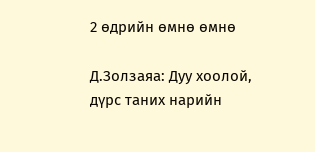2 өдрийн өмнө өмнө

Д.Золзаяа: Дуу хоолой, дүрс таних нарийн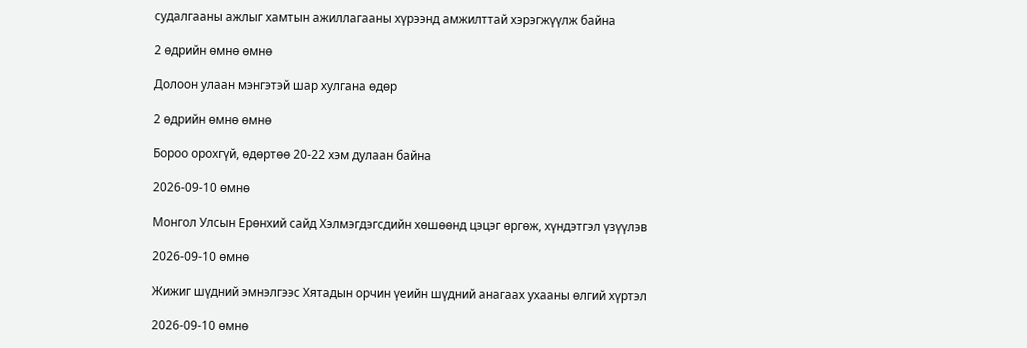судалгааны ажлыг хамтын ажиллагааны хүрээнд амжилттай хэрэгжүүлж байна

2 өдрийн өмнө өмнө

Долоон улаан мэнгэтэй шар хулгана өдөр

2 өдрийн өмнө өмнө

Бороо орохгүй, өдөртөө 20-22 хэм дулаан байна

2026-09-10 өмнө

Монгол Улсын Ерөнхий сайд Хэлмэгдэгсдийн хөшөөнд цэцэг өргөж, хүндэтгэл үзүүлэв

2026-09-10 өмнө

Жижиг шүдний эмнэлгээс Хятадын орчин үеийн шүдний анагаах ухааны өлгий хүртэл

2026-09-10 өмнө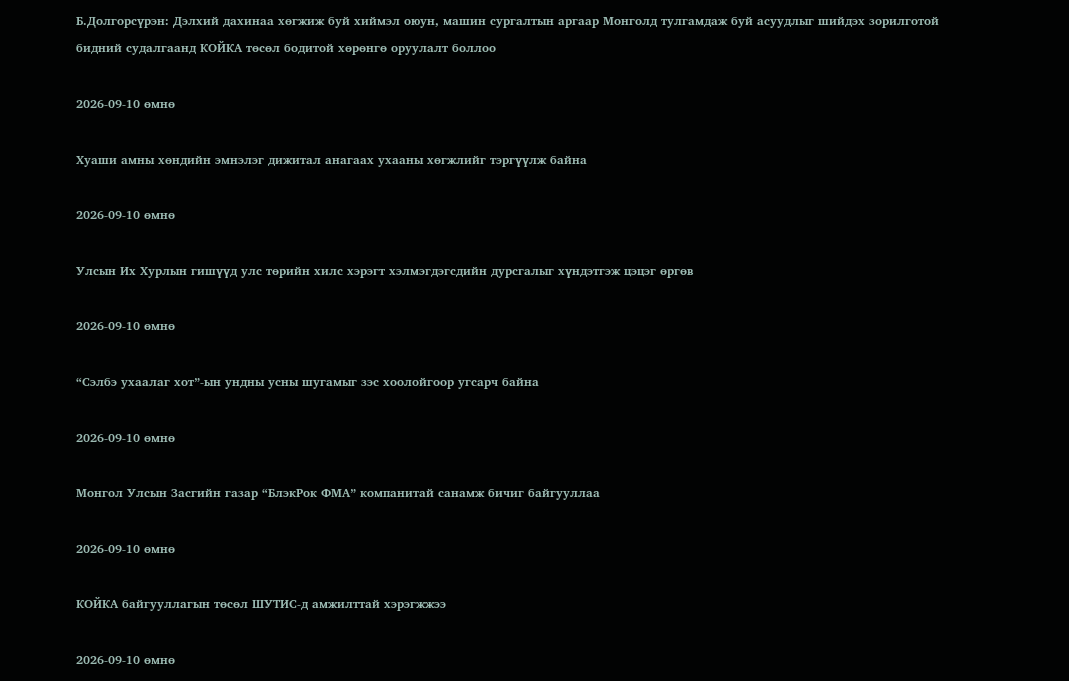Б.Долгорсүрэн: Дэлхий дахинаа хөгжиж буй хиймэл оюун, машин сургалтын аргаар Монголд тулгамдаж буй асуудлыг шийдэх зорилготой бидний судалгаанд КОЙКА төсөл бодитой хөрөнгө оруулалт боллоо

2026-09-10 өмнө

Хуаши амны хөндийн эмнэлэг дижитал анагаах ухааны хөгжлийг тэргүүлж байна

2026-09-10 өмнө

Улсын Их Хурлын гишүүд улс төрийн хилс хэрэгт хэлмэгдэгсдийн дурсгалыг хүндэтгэж цэцэг өргөв

2026-09-10 өмнө

“Сэлбэ ухаалаг хот”-ын ундны усны шугамыг зэс хоолойгоор угсарч байна

2026-09-10 өмнө

Монгол Улсын Засгийн газар “БлэкРок ФМА” компанитай санамж бичиг байгууллаа

2026-09-10 өмнө

КОЙКА байгууллагын төсөл ШУТИС-д амжилттай хэрэгжжээ

2026-09-10 өмнө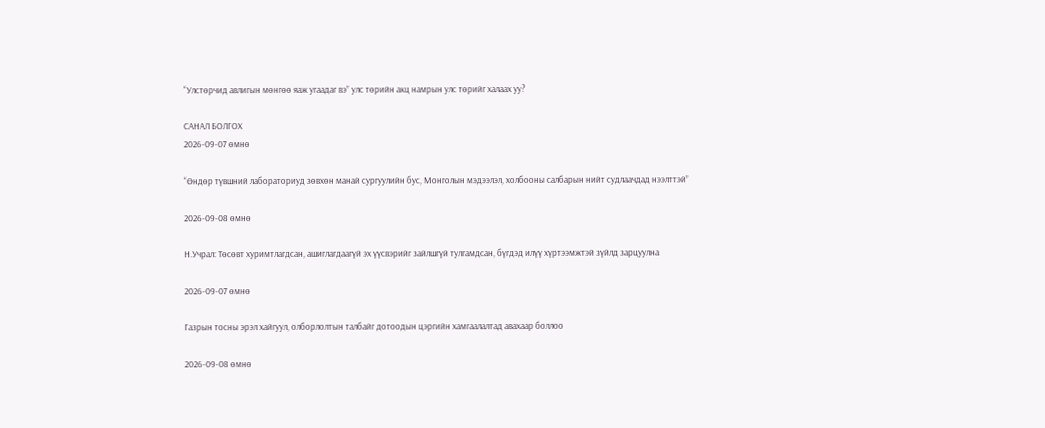“Улстөрчид авлигын мөнгөө яаж угаадаг вэ” улс төрийн акц намрын улс төрийг халаах уу?

САНАЛ БОЛГОХ
2026-09-07 өмнө

“Өндөр түвшний лабораториуд зөвхөн манай сургуулийн бус, Монголын мэдээлэл, холбооны салбарын нийт судлаачдад нээлттэй”

2026-09-08 өмнө

Н.Учрал: Төсөвт хуримтлагдсан, ашиглагдаагүй эх үүсвэрийг зайлшгүй тулгамдсан, бүгдэд илүү хүртээмжтэй зүйлд зарцуулна

2026-09-07 өмнө

Газрын тосны эрэл хайгуул, олборлолтын талбайг дотоодын цэргийн хамгаалалтад авахаар боллоо

2026-09-08 өмнө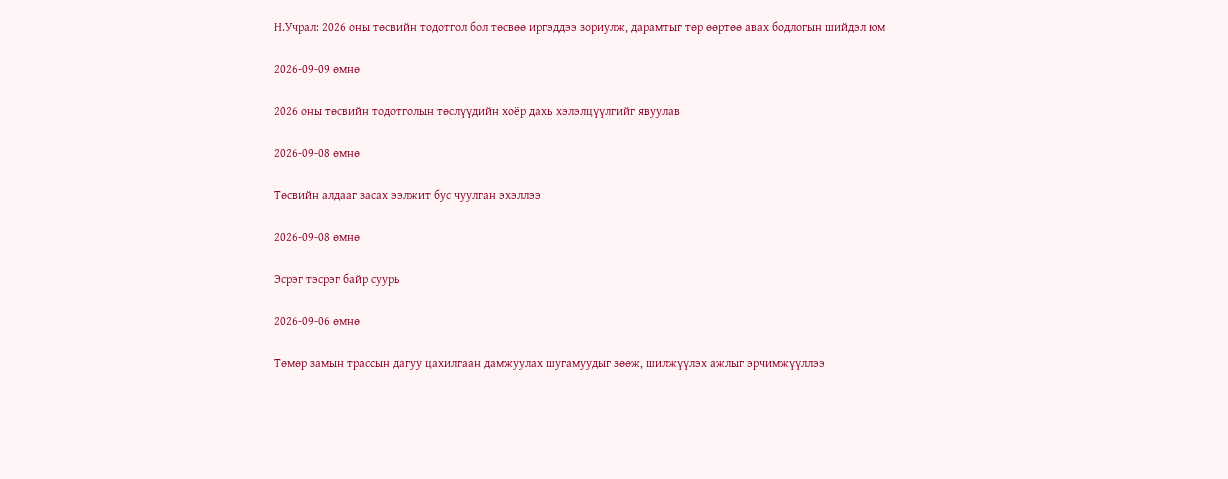Н.Учрал: 2026 оны төсвийн тодотгол бол төсвөө иргэддээ зориулж, дарамтыг төр өөртөө авах бодлогын шийдэл юм

2026-09-09 өмнө

2026 оны төсвийн тодотголын төслүүдийн хоёр дахь хэлэлцүүлгийг явуулав

2026-09-08 өмнө

Төсвийн алдааг засах ээлжит бус чуулган эхэллээ

2026-09-08 өмнө

Эсрэг тэсрэг байр суурь

2026-09-06 өмнө

Төмөр замын трассын дагуу цахилгаан дамжуулах шугамуудыг зөөж, шилжүүлэх ажлыг эрчимжүүллээ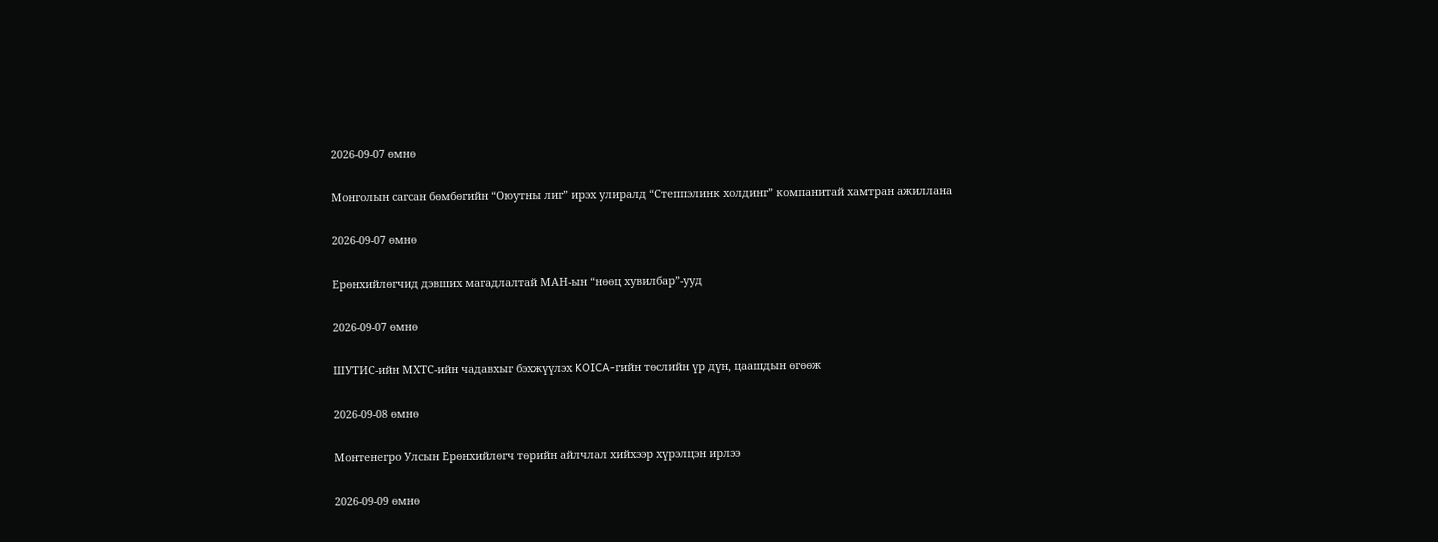2026-09-07 өмнө

Монголын сагсан бөмбөгийн “Оюутны лиг” ирэх улиралд “Степпэлинк холдинг” компанитай хамтран ажиллана

2026-09-07 өмнө

Ерөнхийлөгчид дэвших магадлалтай МАН-ын “нөөц хувилбар”-ууд

2026-09-07 өмнө

ШУТИС-ийн МХТС-ийн чадавхыг бэхжүүлэх KOICA-гийн төслийн үр дүн, цаашдын өгөөж

2026-09-08 өмнө

Монтенегро Улсын Ерөнхийлөгч төрийн айлчлал хийхээр хүрэлцэн ирлээ

2026-09-09 өмнө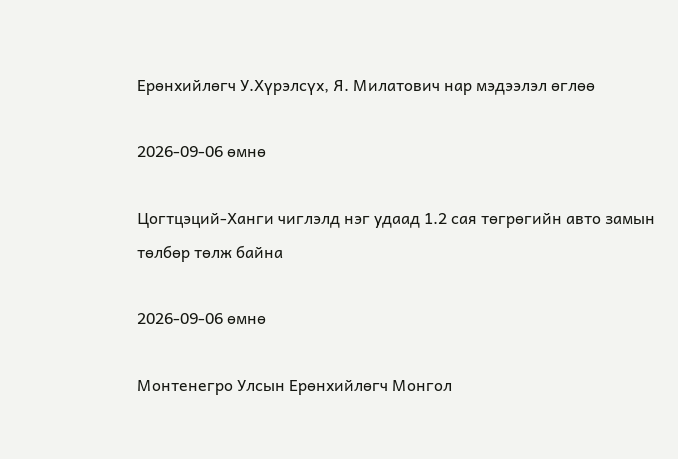Ерөнхийлөгч У.Хүрэлсүх, Я. Милатович нар мэдээлэл өглөө

2026-09-06 өмнө

Цогтцэций-Ханги чиглэлд нэг удаад 1.2 сая төгрөгийн авто замын төлбөр төлж байна

2026-09-06 өмнө

Монтенегро Улсын Ерөнхийлөгч Монгол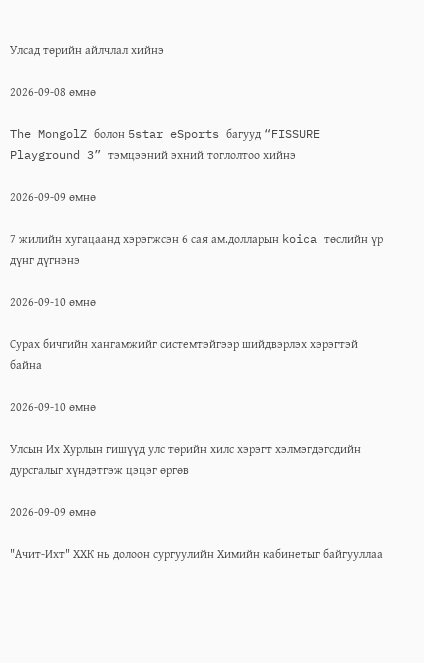Улсад төрийн айлчлал хийнэ

2026-09-08 өмнө

The MongolZ болон 5star eSports багууд “FISSURE Playground 3” тэмцээний эхний тоглолтоо хийнэ

2026-09-09 өмнө

7 жилийн хугацаанд хэрэгжсэн 6 сая ам.долларын koica төслийн үр дүнг дүгнэнэ

2026-09-10 өмнө

Сурах бичгийн хангамжийг системтэйгээр шийдвэрлэх хэрэгтэй байна

2026-09-10 өмнө

Улсын Их Хурлын гишүүд улс төрийн хилс хэрэгт хэлмэгдэгсдийн дурсгалыг хүндэтгэж цэцэг өргөв

2026-09-09 өмнө

"Ачит-Ихт" ХХК нь долоон сургуулийн Химийн кабинетыг байгууллаа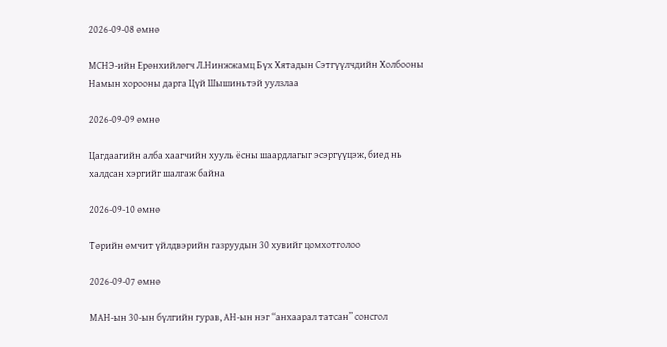2026-09-08 өмнө

МСНЭ-ийн Ерөнхийлөгч Л.Нинжжамц Бүх Хятадын Сэтгүүлчдийн Холбооны Намын хорооны дарга Цүй Шышиньтэй уулзлаа

2026-09-09 өмнө

Цагдаагийн алба хаагчийн хууль ёсны шаардлагыг эсэргүүцэж, биед нь халдсан хэргийг шалгаж байна

2026-09-10 өмнө

Төрийн өмчит үйлдвэрийн газруудын 30 хувийг цомхотголоо

2026-09-07 өмнө

МАН-ын 30-ын бүлгийн гурав, АН-ын нэг “анхаарал татсан” сонсгол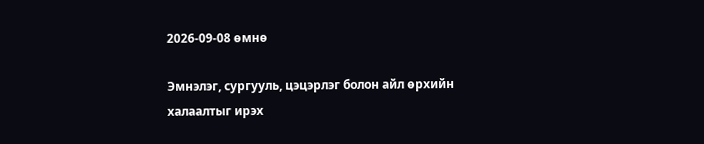2026-09-08 өмнө

Эмнэлэг, сургууль, цэцэрлэг болон айл өрхийн халаалтыг ирэх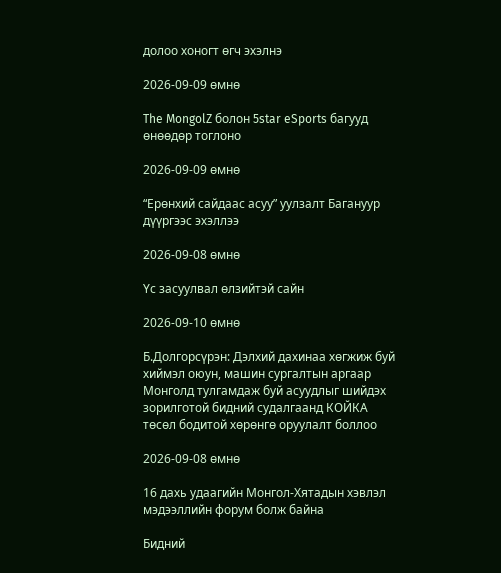долоо хоногт өгч эхэлнэ

2026-09-09 өмнө

The MongolZ болон 5star eSports багууд өнөөдөр тоглоно

2026-09-09 өмнө

“Ерөнхий сайдаас асуу” уулзалт Багануур дүүргээс эхэллээ

2026-09-08 өмнө

Үс засуулвал өлзийтэй сайн

2026-09-10 өмнө

Б.Долгорсүрэн: Дэлхий дахинаа хөгжиж буй хиймэл оюун, машин сургалтын аргаар Монголд тулгамдаж буй асуудлыг шийдэх зорилготой бидний судалгаанд КОЙКА төсөл бодитой хөрөнгө оруулалт боллоо

2026-09-08 өмнө

16 дахь удаагийн Монгол-Хятадын хэвлэл мэдээллийн форум болж байна

Бидний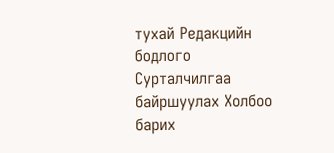тухай Редакцийн бодлого Сурталчилгаа байршуулах Холбоо барих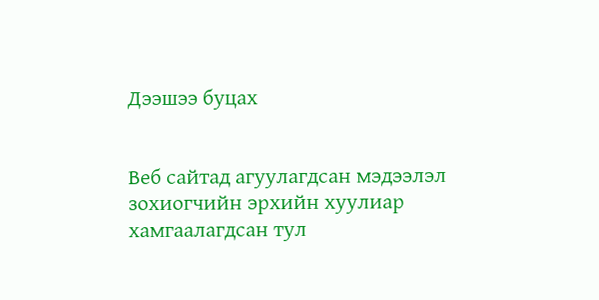Дээшээ буцах


Веб сайтад агуулагдсан мэдээлэл зохиогчийн эрхийн хуулиар хамгаалагдсан тул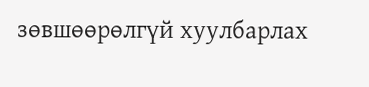зөвшөөрөлгүй хуулбарлах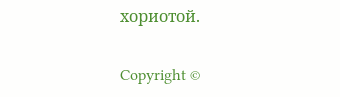хориотой.

Copyright ©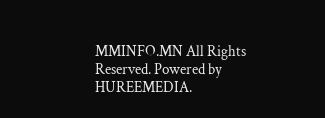MMINFO.MN All Rights Reserved. Powered by HUREEMEDIA.